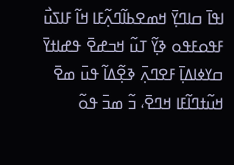ߊߟߊ߫ ߛߊߣߌ߲߫ ߞߘߐߕߊ߬ߣߍ߲߬ߓߊ ߞߊ߬ ߓߊߖߎ߯ ߓߟߋߓߟߋ ߢߌ߲߬ ߠߎ߬ ߞߏߝߐ߫ ߟߝߊߙߌ߫ ߛߌߦߊߡߊ߲߫ ߓߐߣߍ߲߫ ߢߐ߲߬ߡߊ߬ ߟߎ߫ ߘߐ߫ ߞߎ߬ߙߣߊ߬ߓߊ ߞߣߐ߫، ߏ߬ ߘߏ߫ ߟߋ߬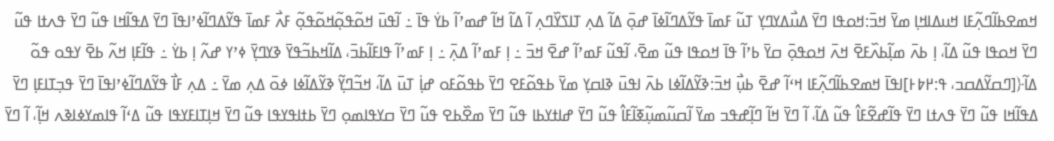ߞߘߐߕߊ߬ߣߍ߲߬ߓߊ ߞߎߡߊߞߊ߲ ߘߌ߫ ߞߏ߫:ߞߋߟߊ ߣߌ߫ ߡߎ߯ߡߌߣߌ߲ ߠߎ߬ ߓߘߊ߫ ߟߌ߬ߡߣߊ߬ߦߊ߫ ߝߋ߲߫ ߡߊ߬ ߡߍ߲ ߠߊߖߌ߰ߣߍ߲ ߊ߬ ߡߊ߬ ߞߊ߬ ߝߘߴߊ߬ ߕߌ߭ ߟߊ߫ ߸ ߊ߬ߟߎ߫ ߞߋ߬ߟߋ߲߬ߞߋ߬ߟߋ߲߬ ߓߍ߯ ߓߘߊ߫ ߟߌ߬ߡߣߊ߬ߦߴߊߟߊ߫ ߣߌ߫ ߡߟߊ߬ߞߊ ߟߎ߬ ߣߌ߫ ߟߍߙߊ ߟߎ߬ ߣߌ߫ ߞߋߟߊ ߟߎ߬ ߡߊ߬، ߊ߲ ߕߍ߫ ߘߊ߲߬ߕߍ߰ߓߐ߫ ߞߍ߫ ߞߋߟߋ߲߫ ߛߌ߫ ߕߴߊ߬ ߟߊ߫ ߞߋߟߊ ߟߎ߬ ߘߐ߫، ߊ߬ߟߎ߬ ߓߘߴߊ߬ ߝߐ߫ ߞߏ߫ ߸ ߊ߲ ߓߘߴߊ߬ ߡߍ߲߫ ߸ ߊ߲ ߓߘߴߊ߬ ߟߊߓߊ߬ߕߏ߫، ߡߊ߬ߞߕߏ߬ߟߌ߫ ߢߌߣߌ߲߫ ߦߴߌ ߝߍ߬ ߊ߲ ߕߌ߭ ߸ ߟߊ߬ߓߊ߲ ߞߍ߬ ߕߐ߫ ߌߟߋ ߟߋ߬ ߡߊ߬﴿[ߣߛߌ߬ߡߛߏ، ߟ:߂߈߅]ߊߟߊ߫ ߞߘߐߕߊ߬ߣߍ߲߬ߓߊ ߞߵߊ߬ ߝߐ߫ ߕߎ߲߯ ߞߏ߫:ߢߌ߬ߡߊ߬ߦߊ ߕߍ߫ ߊߟߎ߫ ߢߊߛߌ߲ ߘߌ߫ ߕߟߋ߬ߓߐ ߣߌ߫ ߕߟߋ߬ߓߋ ߝߊ߲߭ ߠߎ߫ ߡߊ߬، ߞߏ߬ߣߌ߲߬ ߢߌ߬ߡߊ߬ߦߊ ߦߋ߫ ߡߍ߲ ߘߌ߫ ߸ ߡߍ߲ ߓߊ߯ ߟߌ߬ߡߣߊ߬ߦߴߊߟߊ߫ ߣߌ߫ ߟߏ߲ߠߊߓߊ߲ ߣߌ߫ ߡߟߊ߬ߞߊ ߟߎ߬ ߣߌ߫ ߟߍߙߊ ߣߌ߫ ߟߊ߬ߝߐ߬ߓߊ߮ ߟߎ߬ ߡߊ߬، ߊ߬ ߣߌ߫ ߞߊ߬ ߣߊ߲߬ߝߟߏ ߘߌ߫ ߊ߬ߛߎ߬ߘߎ߲߬ߧߊ߬ߓߊ߮ ߟߎ߬ ߣߌ߫ ߝߊߙߌߕߊ ߟߎ߬ ߣߌ߫ ߘߐ߰ߕߐ ߟߎ߬ ߣߌ߫ ߛߌߟߊߘߋ߲ ߣߌ߫ ߕߙߊߟߌߟߊ ߟߎ߬ ߣߌ߫ ߞߊ߲ߠߊߓߌߟߊ ߟߎ߬ ߡߵߊ߬ ߟߊߘߌߦߊߢߍ ߞߊ߲߬، ߊ߬ ߣߌ߫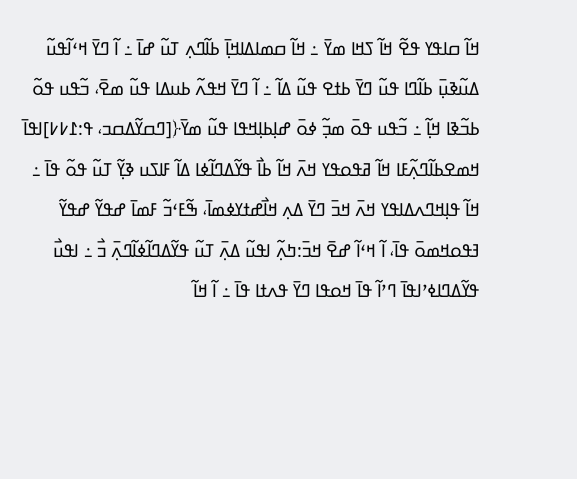ߞߊ߬ ߛߊߟߌ ߟߐ߬ ߞߊ߬ ߖߞߊ ߘߌ߫ ߸ ߞߊ߬ ߛߘߊߡߊߞߊ߲߫ ߕߊ߬ߣߍ߲ ߠߎ߬ ߝߊ߫ ߸ ߊ߬ ߣߌ߫ ߞߵߊ߬ߟߎ߬ ߡߎ߬ߢߎ߲߫ ߕߊ߬ߣߊ ߟߎ߬ ߣߌ߫ ߕߙߐ ߟߎ߬ ߡߊ߬ ߸ ߊ߬ ߣߌ߫ ߞߟߍ߬ ߕߎߡߊ ߟߎ߬ ߘߐ߫، ߏ߬ߟߎ ߟߋ߬ ߕߏ߬ߢߊ ߞߊ߲߬ ߸ ߏ߬ߟߎ ߟߋ߫ ߘߏ߲߬ ߦߋ߫ ߝߊ߲ߕߊ߲ߞߟߊ ߟߎ߬ ߘߌ߫﴿[ߣߛߌ߬ߡߛߏ، ߟ:߁߇߇]ߊߟߊ߫ ߞߘߐߕߊ߬ߣߍ߲߬ߓߊ ߞߊ߬ ߥߟߋߟߌ ߞߍ߫ ߞߊ߬ ߕߊ߯ ߟߌ߬ߡߣߊ߬ߦߊ ߡߊ߬ ߓߊߖߎ ߢߌ߲߬ ߠߎ߬ ߟߋ߬ ߟߊ߫ ߸ ߞߊ߬ ߟߊ߲ߞߣߍߡߊߟߌ ߞߍ߫ ߞߏ߫ ߣߌ߫ ߡߍ߲ ߞߊ߯ߝߙߌߦߘߊ߫، ߒ߬ߓߵߏ߬ ߓߘߊ߫ ߝߟߌ߬ ߝߟߌ߬ ߔߟߋߞߘߋ߫ ߟߊ߫، ߊ߬ ߞߵߊ߬ ߝߐ߫ ߞߏ߫:ߤߍ߲߬ ߊߟߎ߬ ߡߍ߲߫ ߠߎ߬ ߟߌ߬ߡߣߊ߬ߦߊ߬ߣߍ߲߫ ߏ߯ ߸ ߊߟߎ߯ ߟߌ߬ߡߣߊߦߴߊߟߊ߫ ߣߴߊ߬ ߟߊ߫ ߞߋߟߊ ߣߌ߫ ߟߍߙߊ ߟߊ߫ ߸ ߊ߬ ߞߊ߬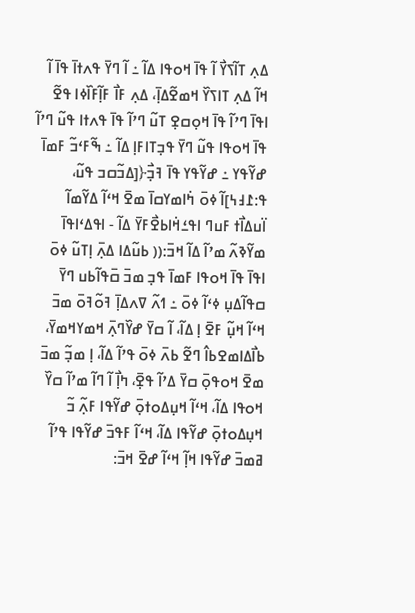ߡߍ߲ ߠߊ߬ߖߌ߯ ߊ߬ ߟߊ߫ ߞߋߟߊ ߡߊ߬ ߸ ߊ߬ ߣߌ߫ ߟߍߙߊ߫ ߟߊ߫ ߊ߬ ߞߊ߬ ߡߍ߲ ߠߊߖߌ߰ ߞߘߐ߬ߡߊ߲߫، ߡߍ߲ ߓߊ߯ ߓߊ߲߬ߓߊ߰ߦߊ ߟߐ߬ ߊߟߊ߫ ߣߴߊ߬ ߟߊ߫ ߞߋ߲ߛߐ߲ ߠߎ߬ ߣߴߊ߬ ߟߊ߫ ߟߍߙߊ ߟߎ߬ ߣߴߊ߬ ߟߊ߫ ߞߋߟߊ ߟߎ߬ ߣߌ߫ ߟߏ߲ߠߊߓߊ߲ ߡߊ߬ ߸ ߒ߬ߓߵߏ߬ ߓߘߊ߫ ߝߌ߬ߟߌ ߸ ߝߌ߬ߟߌ ߟߊ߫ ߔߏ߲߯﴿[ߡߏ߬ߛߏ ߟߎ߬، ߟ:߁߃߆]ߊ߬ ߦߋ߫ ߤ߭ߊߘߌߛߊ߫ ߘߐ߫ ߞߵߊ߬ ߡߌ߬ߘߊ߬ ߊ߳ߎߡߊ߯ߙ ߓߎߣ ߊߟߑߞ߭ߊߕߐ߯ߓߌ߫ ߡߊ߬ - ߊߟߡߵߊߟߊ߫ ߘߌ߬ߢߍ߬ ߘߴߊ߬ ߡߊ߬ ߞߏ߫:(( ߕߎ߬ߡߊ ߡߍ߲߫ ߊ߲ߠߎ߬ ߦߋ߫ ߊߟߊ߫ ߟߊ߫ ߞߋߟߊ ߓߘߊ߫ ߟߏ߲ ߘߏ߫ ߛ߫ߟߊ߬ߕߎ ߣߌ߫ ߛߟߊ߬ߡߎ߲ ߦߵߊ߬ ߦߋ߫ ߸ ߗߍ߬ ߜߍߡߊ߲߫ ߔߋ߬ߔߋ߫ ߘߏ߫ ߞߵߊ߬ ߞߎ߲߬ ߓߐ߫ ߊ߲ ߡߊ߬، ߊ߬ ߛߌ߫ ߝߌ߰ߣߍ߲߫ ߞߘߌߞߘߌ߫، ߕߊ߯ߡߊߘߐߕߊ߮ ߣߐ߬ ߕߍ߫ ߦߋ߫ ߟߴߊ߬ ߡߊ߬، ߊ߲ ߘߏ߲߬ ߘߏ߫ ߘߐ߫ ߞߋߟߋ߲߫ ߛߌ߫ ߡߴߊ߬ ߟߐ߲߫، ߤߊ߲߯ ߊ߬ ߣߊ߬ ߘߴߊ߬ ߛߌ߰ ߞߋߟߊ ߡߊ߬، ߞߵߊ߬ ߞߎ߲ߡߋߙߋ߲߫ ߝߌ߬ߟߊ ߓߍ߲߬ ߏ߬ ߞߎ߲ߡߋߙߋ߲߫ ߝߌ߬ߟߊ ߡߊ߬، ߞߵߊ߬ ߓߟߏ߫ ߝߌ߬ߟߊ ߟߴߊ߬ ߥߘߏ߫ ߝߌ߬ߟߊ ߞߊ߲߬ ߞߵߊ߬ ߝߐ߫ ߞߏ߫: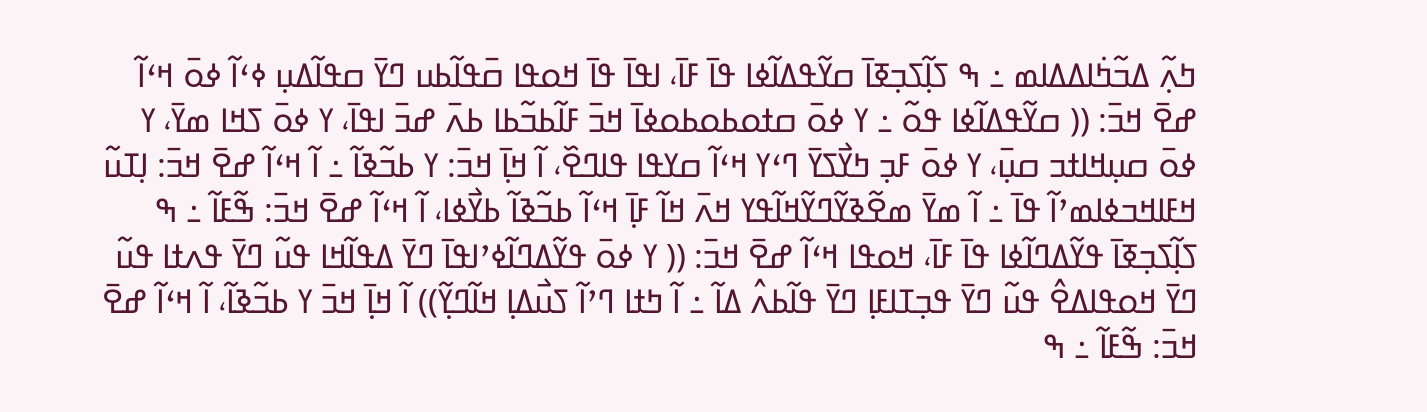ߤߍ߲߬ ߡߏ߬ߤ߭ߊߡߡߊߘ ߸ ߒ ߖߊ߲߬ߖߏ߲ߧߊ߫ ߛߌ߬ߟߡߊ߬ߦߊ ߟߊ߫ ߓߊ߫، ߊߟߊ߫ ߟߊ߫ ߞߋߟߊ ߛ߫ߟߊ߬ߕߎ ߣߌ߫ ߛߟߊ߬ߡߎ߲ ߦߵߊ߬ ߦߋ߫ ߞߵߊ߬ ߝߐ߫ ߞߏ߫: (( ߛߌ߬ߟߡߊ߬ߦߊ ߟߋ߬ ߸ ߌ ߦߋ߫ ߛߙߋߕߋߕߋߦߊ߫ ߞߏ߫ ߓߊ߬ߕߏ߬ߕߊ ߕߍ߫ ߝߏ߫ ߊߟߊ߫، ߌ ߦߋ߫ ߖߞߊ ߘߌ߫، ߌ ߦߋ߫ ߛߎ߲ߞߊߙߏ ߛߎ߲߫، ߌ ߦߋ߫ ߓߏ߲ ߤߌ߯ߖߌ߫ ߣߵߌ ߞߵߊ߬ ߛߌߟߊ ߟߊߣߐ߰، ߊ߬ ߞߊ߲߫ ߞߏ߫: ߌ ߕߏ߬ߢߊ߬ ߸ ߊ߬ ߞߵߊ߬ ߝߐ߫ ߞߏ߫: ߊ߲ߠߎ߬ ߞߓߊߞߏߦߊߘߴߊ߬ ߟߊ߫ ߸ ߊ߬ ߘߌ߫ ߘߐ߬ߢߌ߬ߣߌ߬ߞߊ߬ߟߌ ߞߍ߫ ߞߊ߬ ߓߊ߲߫ ߞߵߊ߬ ߕߏ߬ߢߊ߬ ߕߌ߯ߦߊ، ߊ߬ ߞߵߊ߬ ߝߐ߫ ߞߏ߫: ߒ߬ߓߊ߬ ߸ ߒ ߖߊ߲߬ߖߏ߲ߧߊ߫ ߟߌ߬ߡߣߊ߬ߦߊ ߟߊ߫ ߓߊ߫، ߞߋߟߊ ߞߵߊ߬ ߝߐ߫ ߞߏ߫: (( ߌ ߦߋ߫ ߟߌ߬ߡߣߊ߬ߦߴߊߟߊ߫ ߣߌ߫ ߡߟߊ߬ߞߊ ߟߎ߬ ߣߌ߫ ߟߍߙߊ ߟߎ߬ ߣߌ߫ ߞߋߟߊߡߐ߮ ߟߎ߬ ߣߌ߫ ߟߏ߲ߠߊߓߊ߲ ߣߌ߫ ߟߊ߬ߕߍ߮ ߡߊ߬ ߸ ߊ߬ ߤߙߊ ߣߴߊ߬ ߖߎ߯ߡߊ߲ ߞߊ߬ߣߌ߲߬)) ߊ߬ ߞߊ߲߫ ߞߏ߫ ߌ ߕߏ߬ߢߊ߬، ߊ߬ ߞߵߊ߬ ߝߐ߫ ߞߏ߫: ߒ߬ߓߊ߬ ߸ ߒ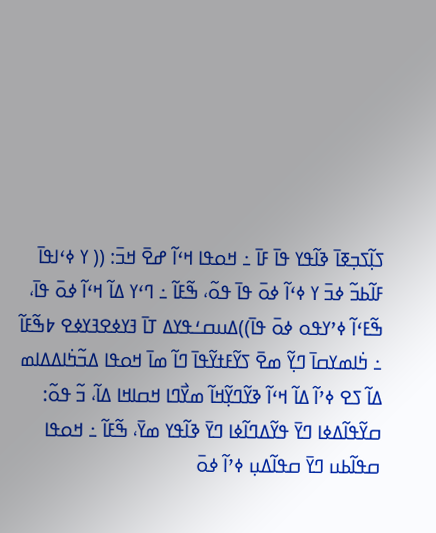ߖߊ߲߬ߖߏ߲ߧߊ߫ ߢߊ߬ߟߌ ߟߊ߫ ߓߊ߫ ߸ ߞߋߟߊ ߞߵߊ߬ ߝߐ߫ ߞߏ߫: (( ߌ ߦߵߊߟߊ߫ ߓߊ߬ߕߏ߬ ߦߏ߫ ߌ ߦߵߊ߬ ߦߋ߫ ߟߊ߫ ߟߋ߬، ߒ߬ߓߊ߬ ߸ ߣߵߌ ߡߊ߬ ߞߵߊ߬ ߦߋ߫ ߟߊ߫، ߒ߬ߓߵߊ߬ ߦߴߌߟߋ ߦߋ߫ ߟߊ߫))ߡߎߛߑߟߌߡ ߠߊ߫ ߔߌߦߐߔߌߦߐ ߈ߒ߬ߓߊ߬ ߸ ߤ߭ߊߘߌߛߊ߫ ߣߌ߲߬ ߘߐ߫ ߖߌ߬ߓߙߌ߬ߟߊ߫ ߣߊ߬ ߘߊ߫ ߞߋߟߊ ߡߏ߬ߤ߭ߊߡߡߊߘ ߡߊ߬ ߖߐ ߦߴߊ߬ ߡߊ߬ ߞߵߊ߬ ߢߌ߬ߣߌ߲߬ߞߊ߬ ߘߌ߯ߣߊ ߞߛߊߞߊ ߡߊ߬، ߏ߬ ߟߋ߬: ߛߌ߬ߟߊ߬ߡߦߊ ߣߌ߫ ߟߌ߬ߡߣߊ߬ߦߊ ߣߌ߫ ߢߊ߬ߟߌ ߘߌ߫، ߒ߬ߓߊ߬ ߸ ߞߋߟߊ ߛߟߊ߬ߕߎ ߣߌ߫ ߛߟߊ߬ߡߎ߲ ߦߴߊ߬ ߦߋ߫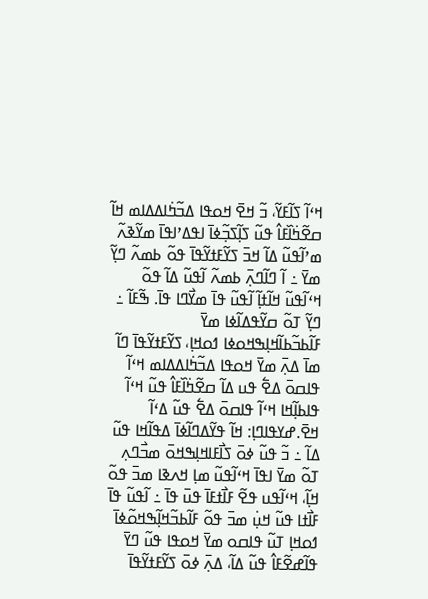ߞߵߊ߬ ߖߊ߬ߓߌ߬، ߏ߬ ߞߐ߫ ߞߋߟߊ ߡߏ߬ߤ߭ߊߡߡߊߘ ߞߊ߬ ߛߐ߬ߤ߭ߊ߰ߓߊ߮ ߟߎ߬ ߖߊ߲߬ߖߏ߲߬ߦߊ߫ ߊߟߡߴߊߟߊ߫ ߘߌ߬ߢߍ߬ ߘߴߊ߬ߟߎ߬ ߡߊ߬ ߞߏ߫ ߖߌ߬ߓߙߌ߬ߟߊ߫ ߟߋ߬ ߕߘߍ߬ ߣߌ߲߬ ߘߌ߫ ߸ ߊ߬ ߣߊ߬ߣߍ߲߫ ߕߘߍ߬ ߊ߬ߟߎ߬ ߡߊ߬ ߟߋ߬ ߞߵߊ߬ߟߎ߬ ߞߊ߬ߙߊ߲߬ ߊ߬ߟߎ߬ ߟߊ߫ ߘߌ߯ߣߊ ߟߊ߫. ߒ߬ߓߊ߬ ߸ ߣߌ߲߬ ߠߋ߬ ߛߌ߬ߟߡߊ߬ߦߊ ߘߌ߫ ߓߊ߬ߕߏ߬ߕߊ߬ߞߊ߲ߒߞߋߦߊ ߗߋߞߊ߲، ߖߌ߬ߓߙߌ߬ߟߊ߫ ߣߊ߬ ߘߊ߫ ߡߍ߲߫ ߘߌ߫ ߞߋߟߊ ߡߏ߬ߤ߭ߊߡߡߊߘ ߞߵߊ߬ ߟߊߛߋ߫ ߡߐ߱ ߟߎ ߡߊ߬ ߛߐ߬ߤ߭ߊ߰ߓߊ߮ ߟߎ߬ ߞߵߊ߬ ߟߊߕߊ߲߬ߞߊ ߞߵߊ߬ ߟߊߛߋ߫ ߡߐ߱ ߟߎ߬ ߡߵߊ߬ ߞߐ߫.ߝߌߟߊߣߊ߲: ߞߊ߬ ߟߌ߬ߡߣߊ߬ߦߊ߫ ߡߟߊ߬ߞߊ ߟߎ߬ ߡߊ߬ ߸ ߏ߬ ߟߎ߬ ߦߋ߫ ߖߊ߯ߓߊߞߊ߲ߒߞߋ߫ ߘߏ߯ߣߍ߲ ߠߋ߬ ߘߌ߫ ߊߟߊ߫ ߞߵߊ߬ߟߎ߬ ߘߊ߲ ߞߍߢߊ ߘߏ߫ ߟߋ߬ ߞߊ߲߬، ߞߵߊ߬ߟߎ ߟߐ߬ ߓߊ߯ߙߓߊ߫ ߟߎ߫ ߟߊ߫ ߸ ߊ߬ߟߎ߬ ߟߊ߫ ߓߊ߯ߙߊ ߟߎ߬ ߞߎ߲߭ ߘߏ߫ ߟߋ߬ ߓߊ߬ߕߏ߬ߞߊ߲߬ߒߞߋ߬ߦߊ߫ ߗߋߞߊ߲ ߠߎ߬ ߟߊߛߋ ߘߌ߫ ߞߋߟߊ ߟߎ߬ ߣߌ߫ ߟߊ߬ߝߐ߬ߓߊ߮ ߟߎ߬ ߡߊ߬، ߡߍ߲߫ ߦߋ߫ ߖߌ߬ߓߙߌ߬ߟߊ߫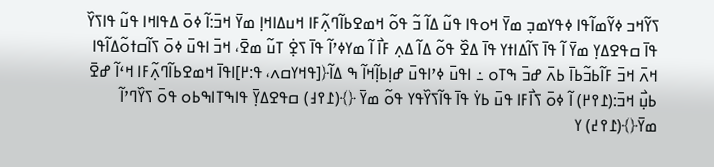ߖߌ߬ߞߏ ߦߌ߬ߘߊ߬ߟߊ ߦߟߌߘߏ߲ ߘߌ߫ ߞߋߟߊ ߟߎ߬ ߡߊ߬ ߏ߬ ߟߋ߬ ߞߘߐߕߊ߬ߣߍ߲߬ߓߊ ߞߎߡߊߞߊ߲ ߘߌ߫ ߞߏ߫:ߊ߬ ߦߋ߫ ߡߟߊߞߊ ߟߎ߬ ߟߊߖߌ߰ ߟߊ߫ ߛߟߐߡߌ߲ ߘߌ߫ ߊ߬ ߟߊ߫ ߖߊ߬ߡߊߙߌ ߟߊ߫ ߡߐ߰ ߟߋ߬ ߡߊ߬ ߡߍ߲ ߓߊ߯ ߊ߬ ߘߌߦߴߊ߬ ߟߊ߫ ߖߐ߲߭ ߠߎ߬ ߘߐ߫، ߞߏ߫ ߊߟߎ߫ ߦߋ߫ ߖߊ߬ߛߙߋ߬ߡߊ߬ߟߊ ߞߍ߫ ߞߏ߫ ߓߊ߬ߕߏ߬ߕߊ߫ ߕߍ߫ ߝߏ߫ ߒߠߋ ߸ ߊߟߎ߫ ߦߴߊߟߎ߫ ߝߊ߲ߕߊ߲߬ߞߊ߬ ߒ ߡߊ߬﴿[ߟߞߌߛߍ، ߟ:߂]ߊߟߊ߫ ߞߘߐߕߊ߬ߣߍ߲߬ߓߊ ߞߵߊ߬ ߝߐ߫ ߕߎ߲߯ ߞߏ߫:(߁߉߂) ߊ߬ ߦߋ߫ ߖߊ߯ߓߊ ߟߎ߫ ߕߌ߭ ߟߊ߫ ߟߊ߬ߖߌ߰ߟߌ ߟߋ߬ ߘߌ߫ ﴿﴾(߁߉߃) ߛߟߐߡߌ߲߫ ߟߊߒߠߊߒߕߋ ߟߋ߫ ߖߌ߰ߣߴߊ߬ ߘߌ߫﴿﴾(߁߉߄) ߌ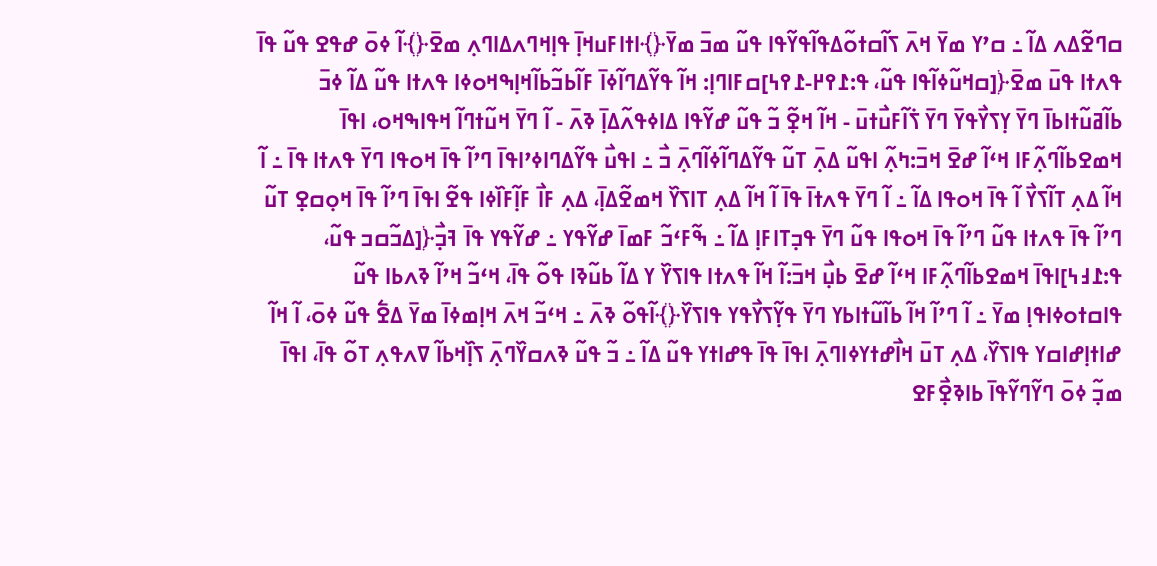ߛߣߐ߬ߡߍ ߡߊ߬ ߸ ߛߴߌ ߘߌ߫ ߞߍ߫ ߖߊ߬ߛߙߋ߬ߡߟߊ߬ߟߌ߬ߟߊ ߟߎ߬ ߘߏ߫ ߘߌ߫﴿﴾ߊߙߊߓߎߞߊ߲߫ ߟߊ߲ߞߣߍߡߊߣߍ߲ ߘߐ߫﴿﴾ߊ߬ ߦߋ߫ ߝߟߐ ߟߎ߬ ߟߊ߫ ߟߍߙߊ ߟߎ߫ ߘߐ߫﴿[ߛߞߎ߬ߦߊ߬ߟߊ ߟߎ߬، ߟ:߁߉߂-߁߉߆]ߛߓߊߣߊ߲: ߞߊ߬ ߟߌ߬ߡߣߊ߬ߦߊ߫ ߓߊ߬ߕߏ߬ߕߊ߬ߞߊ߲ߒߞߋߦߊ ߟߍߙߊ ߟߎ߬ ߡߊ߬ ߦߏ߫ ߕߊ߬ߥߎ߬ߙߊߕߊ߫ ߣߌ߫ ߌ߲ߖߌ߯ߟߌ߫ ߣߌ߫ ߖ߭ߊ߬ߓߎ߯ߙߎ߫ - ߞߊ߬ ߞߐ߲߬ ߏ߬ ߟߎ߬ ߝߌ߬ߟߊ ߡߊߦߟߍ߬ߡߊ߲߫ ߢߍ߫ - ߊ߬ ߣߌ߫ ߞߎ߬ߙߣߊ߬ ߞߟߊߒߞߋ، ߊߟߊ߫ ߞߘߐߕߊ߬ߣߍ߲߬ߓߊ ߞߵߊ߬ ߝߐ߫ ߞߏ߫:ߤߍ߲߬ ߊߟߎ߬ ߡߍ߲߫ ߠߎ߬ ߟߌ߬ߡߣߊ߬ߦߊ߬ߣߍ߲߫ ߏ߯ ߸ ߊߟߎ߯ ߟߌ߬ߡߣߊߦߴߊߟߊ߫ ߣߴߊ߬ ߟߊ߫ ߞߋߟߊ ߣߌ߫ ߟߍߙߊ ߟߊ߫ ߸ ߊ߬ ߞߊ߬ ߡߍ߲ ߠߊ߬ߖߌ߯ ߊ߬ ߟߊ߫ ߞߋߟߊ ߡߊ߬ ߸ ߊ߬ ߣߌ߫ ߟߍߙߊ߫ ߟߊ߫ ߊ߬ ߞߊ߬ ߡߍ߲ ߠߊߖߌ߰ ߞߘߐ߬ߡߊ߲߫، ߡߍ߲ ߓߊ߯ ߓߊ߲߬ߓߊ߰ߦߊ ߟߐ߬ ߊߟߊ߫ ߣߴߊ߬ ߟߊ߫ ߞߋ߲ߛߐ߲ ߠߎ߬ ߣߴߊ߬ ߟߊ߫ ߟߍߙߊ ߟߎ߬ ߣߴߊ߬ ߟߊ߫ ߞߋߟߊ ߟߎ߬ ߣߌ߫ ߟߏ߲ߠߊߓߊ߲ ߡߊ߬ ߸ ߒ߬ߓߵߏ߬ ߓߘߊ߫ ߝߌ߬ߟߌ ߸ ߝߌ߬ߟߌ ߟߊ߫ ߔߏ߲߯﴿[ߡߏ߬ߛߏ ߟߎ߬، ߟ:߁߃߆]ߊߟߊ߫ ߞߘߐߕߊ߬ߣߍ߲߬ߓߊ ߞߵߊ߬ ߝߐ߫ ߕߎ߲߯ ߞߏ߫:ߊ߬ ߞߊ߬ ߟߍߙߊ ߟߊߖߌ߰ ߌ ߡߊ߬ ߕߎ߬ߢߊ ߟߋ߬ ߟߊ߫، ߞߵߏ߬ ߞߴߊ߬ ߢߍߕߊ ߟߎ߬ ߟߊߛߙߋߦߊߟߊ߲ ߘߌ߫ ߸ ߊ߬ ߣߴߊ߬ ߞߊ߬ ߕߊ߬ߎ߬ߙߊߕߌ ߣߌ߫ ߟߌ߲߬ߖߌ߯ߟߌ ߟߊߖߌ߰﴿﴾ߊ߬ߟߋ߬ ߢߍ߫ ߸ ߞߵߏ߬ ߞߍ߫ ߞߊ߲ߘߦߊ߫ ߘߌ߫ ߡߐ߱ ߟߎ߬ ߦߋ߫، ߊ߬ ߞߊ߬ ߝߊߙߊ߲ߝߊߛߌ ߟߊߖߌ߰، ߡߍ߲ ߠߎ߫ ߞߊ߯ߝߙߌߦߊߣߍ߲߫ ߊߟߊ߫ ߟߊ߫ ߟߝߊߙߌ ߟߎ߬ ߡߊ߬ ߸ ߏ߬ ߟߎ߬ ߢߍߛߌ߰ߣߍ߲߫ ߖߊ߲߰ߞߕߊ߬ ߜߍߟߍ߲ ߠߋ߬ ߟߊ߫، ߊߟߊ߫ ߘߏ߲߬ ߦߋ߫ ߣߌ߬ߣߌ߬ߟߊ߫ ߕߊߢߐ߲߯ߓߐ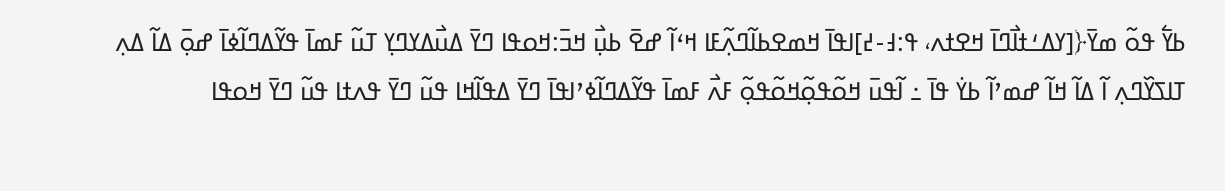ߕߌ߱ ߟߋ߬ ߘߌ߫﴿[ߌߡߑߙߊ߯ߣߊ߫ ߞߐߙߍ، ߟ:߃-߄]ߊߟߊ߫ ߞߘߐߕߊ߬ߣߍ߲߬ߓߊ ߞߵߊ߬ ߝߐ߫ ߕߎ߲߯ ߞߏ߫:ߞߋߟߊ ߣߌ߫ ߡߎ߯ߡߌߣߌ߲ ߠߎ߬ ߓߘߊ߫ ߟߌ߬ߡߣߊ߬ߦߊ߫ ߝߋ߲߫ ߡߊ߬ ߡߍ߲ ߠߊߖߌ߰ߣߍ߲ ߊ߬ ߡߊ߬ ߞߊ߬ ߝߘߴߊ߬ ߕߌ߭ ߟߊ߫ ߸ ߊ߬ߟߎ߫ ߞߋ߬ߟߋ߲߬ߞߋ߬ߟߋ߲߬ ߓߍ߯ ߓߘߊ߫ ߟߌ߬ߡߣߊ߬ߦߴߊߟߊ߫ ߣߌ߫ ߡߟߊ߬ߞߊ ߟߎ߬ ߣߌ߫ ߟߍߙߊ ߟߎ߬ ߣߌ߫ ߞߋߟߊ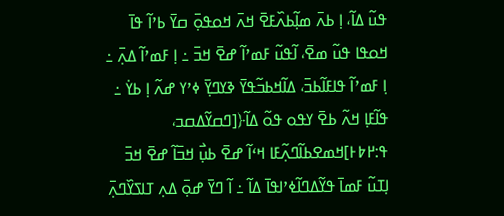ߟߎ߬ ߡߊ߬، ߊ߲ ߕߍ߫ ߘߊ߲߬ߕߍ߰ߓߐ߫ ߞߍ߫ ߞߋߟߋ߲߫ ߛߌ߫ ߕߴߊ߬ ߟߊ߫ ߞߋߟߊ ߟߎ߬ ߘߐ߫، ߊ߬ߟߎ߬ ߓߘߴߊ߬ ߝߐ߫ ߞߏ߫ ߸ ߊ߲ ߓߘߴߊ߬ ߡߍ߲߫ ߸ ߊ߲ ߓߘߴߊ߬ ߟߊߓߊ߬ߕߏ߫، ߡߊ߬ߞߕߏ߬ߟߌ߫ ߢߌߣߌ߲߫ ߦߴߌ ߝߍ߬ ߊ߲ ߕߌ߭ ߸ ߟߊ߬ߓߊ߲ ߞߍ߬ ߕߐ߫ ߌߟߋ ߟߋ߬ ߡߊ߬﴿[ߣߛߌ߬ߡߛߏ، ߟ:߂߈߅]ߞߘߐߕߊ߬ߣߍ߲߬ߓߊ ߞߵߊ߬ ߝߐ߫ ߕߎ߲߯ ߞߏ߫ߊ߬ ߝߐ߫ ߞߏ߫ ߊ߲ߠߎ߬ ߓߘߊ߫ ߟߌ߬ߡߣߊ߬ߦߴߊߟߊ߫ ߡߊ߬ ߸ ߊ߬ ߣߌ߫ ߝߋ߲߫ ߡߍ߲ ߠߊߖߌ߰ߣߍ߲߫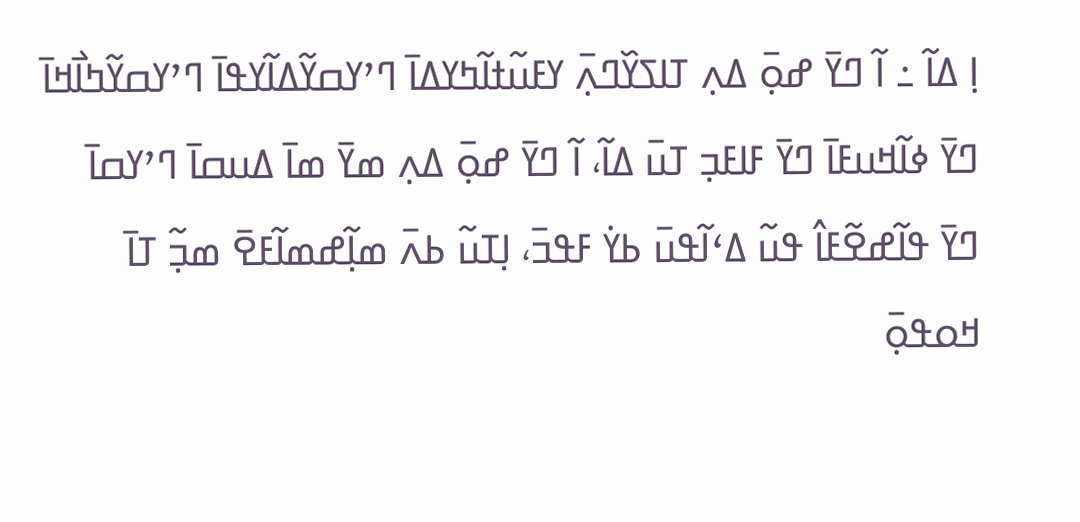ߊ߲ ߡߊ߬ ߸ ߊ߬ ߣߌ߫ ߝߋ߲߫ ߡߍ߲ ߠߊߖߌ߰ߣߍ߲߫ ߌߓߎ߬ߙߊ߬ߤߌߡߊ߫ ߣߴߌߛߌ߬ߡߊ߬ߌߟߊ߫ ߣߴߌߛߌ߬ߤߊ߯ߞߊ߫ ߣߌ߫ ߦߊ߬ߞߎߓߊ߫ ߣߌ߫ ߓߊߓߏ߲ ߠߎ߫ ߡߊ߬، ߊ߬ ߣߌ߫ ߝߋ߲߫ ߡߍ߲ ߘߌ߫ ߘߊ߫ ߡߎߛߊ߫ ߣߴߌߛߊ߫ ߣߌ߫ ߟߊ߬ߝߐ߬ߓߊ߮ ߟߎ߬ ߡߵߊ߬ߟߎ߫ ߕߌ߭ ߓߟߏ߫، ߊ߲ߠߎ߬ ߕߍ߫ ߘߊ߲߬ߝߘߊ߬ߓߐ߫ ߘߏ߲߬ ߠߊ߫ ߞߋߟߋ߲߫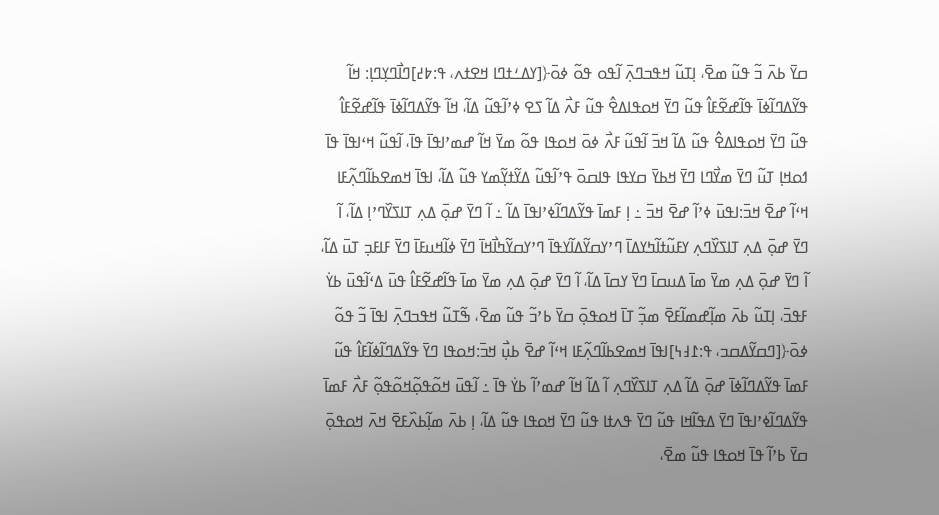ߛߌ߫ ߕߍ߫ ߏ߬ ߟߎ߬ ߘߐ߫، ߊ߲ߠߎ߬ ߞߟߏߣߍ߲߫ ߊ߬ߟߋ ߟߋ߬ ߦߋ߫﴿[ߌߡߑߙߣߊ ߞߐߙߍ، ߟ:߈߄]ߣߊ߯ߣߌ߲ߣߊ߲: ߞߊ߬ ߟߌ߬ߡߣߊ߬ߦߊ߫ ߟߊ߬ߝߐ߬ߓߊ߮ ߟߎ߬ ߣߌ߫ ߞߋߟߊߡߐ߮ ߟߎ߬ ߓߍ߯ ߡߊ߬ ߖߐ ߦߴߊ߬ߟߎ߬ ߡߊ߬، ߞߊ߬ ߟߌ߬ߡߣߊ߬ߦߊ߫ ߟߊ߬ߝߐ߬ߓߊ߮ ߟߎ߬ ߣߌ߫ ߞߋߟߊߡߐ߮ ߟߎ߬ ߡߊ߬ ߞߏ߫ ߊ߬ߟߎ߬ ߓߍ߯ ߦߋ߫ ߞߋߟߊ ߟߋ߬ ߘߌ߫ ߞߊ߬ ߝߘߴߊߟߊ߫ ߟߊ߫، ߊ߬ߟߎ߬ ߞߵߊߟߊ߫ ߟߊ߫ ߗߋߞߊ߲ ߠߎ߬ ߣߌ߫ ߘߌ߯ߣߊ ߣߌ߫ ߞߕߌ߫ ߛߌߟߊ ߟߊߛߋ߫ ߟߴߊ߬ߟߎ߬ ߡߌ߬ߙߌ߲߬ߘߌ ߟߎ߬ ߡߊ߬، ߊߟߊ߫ ߞߘߐߕߊ߬ߣߍ߲߬ߓߊ ߞߵߊ߬ ߝߐ߫ ߞߏ߫:ߊߟߎ߫ ߦߴߊ߬ ߝߐ߫ ߞߏ߫ ߸ ߊ߲ ߓߘߊ߫ ߟߌ߬ߡߣߊ߬ߦߴߊߟߊ߫ ߡߊ߬ ߸ ߊ߬ ߣߌ߫ ߝߋ߲߫ ߡߍ߲ ߠߊߖߌ߰ߣߴߊ߲ ߡߊ߬، ߊ߬ ߣߌ߫ ߝߋ߲߫ ߡߍ߲ ߠߊߖߌ߰ߣߍ߲ ߌߓߎ߬ߙߊ߬ߤߌߡߊ߫ ߣߴߌߛߌ߬ߡߊ߬ߌߟߊ߫ ߣߴߌߛߌ߬ߤߊ߯ߞߊ߫ ߣߌ߫ ߦߊ߬ߞߎߓߊ߫ ߣߌ߫ ߓߊߓߏ߲ ߠߎ߫ ߡߊ߬، ߊ߬ ߣߌ߫ ߝߋ߲߫ ߡߍ߲ ߘߌ߫ ߘߊ߫ ߡߎߛߊ߫ ߣߌ߫ ߌߛߊ߫ ߡߊ߬، ߊ߬ ߣߌ߫ ߝߋ߲߫ ߡߍ߲ ߘߌ߫ ߘߊ߫ ߟߊ߬ߝߐ߬ߓߊ߮ ߟߎ߫ ߡߵߊ߬ߟߎ߫ ߕߌ߭ ߓߟߏ߫، ߊ߲ߠߎ߬ ߕߍ߫ ߘߊ߲߬ߝߘߊ߬ߓߐ߫ ߘߏ߲߬ ߠߊ߫ ߞߋߟߋ߲߫ ߛߌ߫ ߕߴߏ߬ ߟߎ߬ ߘߐ߫، ߒ߬ߠߎ߬ ߞߟߏߣߍ߲߫ ߊߟߊ߫ ߏ߬ ߟߋ߬ ߦߋ߫﴿[ߣߛߌ߬ߡߛߏ، ߟ:߁߃߆]ߊߟߊ߫ ߞߘߐߕߊ߬ߣߍ߲߬ߓߊ ߞߵߊ߬ ߝߐ߫ ߕߎ߲߯ ߞߏ߫:ߞߋߟߊ ߣߌ߫ ߟߌ߬ߡߣߊ߬ߦߊ߬ߓߊ߮ ߟߎ߬ ߓߘߊ߫ ߟߌ߬ߡߣߊ߬ߦߊ߫ ߝߋ߲߫ ߡߊ߬ ߡߍ߲ ߠߊߖߌ߰ߣߍ߲ ߊ߬ ߡߊ߬ ߞߊ߬ ߝߘߴߊ߬ ߕߌ߭ ߟߊ߫ ߸ ߊ߬ߟߎ߫ ߞߋ߬ߟߋ߲߬ߞߋ߬ߟߋ߲߬ ߓߍ߯ ߓߘߊ߫ ߟߌ߬ߡߣߊ߬ߦߴߊߟߊ߫ ߣߌ߫ ߡߟߊ߬ߞߊ ߟߎ߬ ߣߌ߫ ߟߍߙߊ ߟߎ߬ ߣߌ߫ ߞߋߟߊ ߟߎ߬ ߡߊ߬، ߊ߲ ߕߍ߫ ߘߊ߲߬ߕߍ߰ߓߐ߫ ߞߍ߫ ߞߋߟߋ߲߫ ߛߌ߫ ߕߴߊ߬ ߟߊ߫ ߞߋߟߊ ߟߎ߬ ߘߐ߫،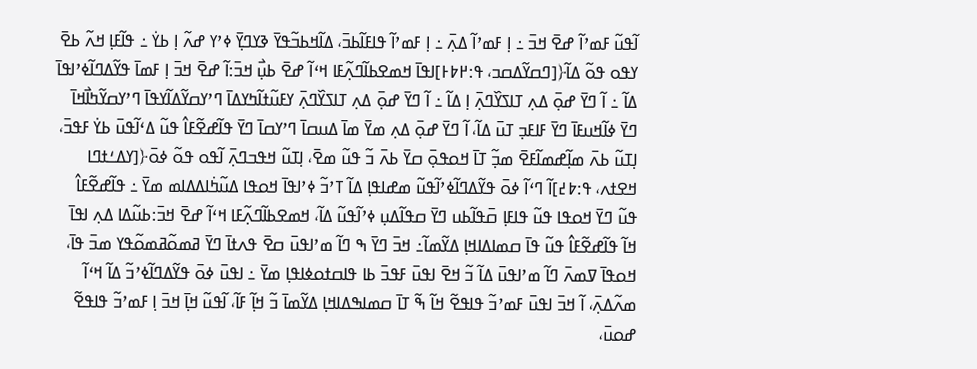ߊ߬ߟߎ߬ ߓߘߴߊ߬ ߝߐ߫ ߞߏ߫ ߸ ߊ߲ ߓߘߴߊ߬ ߡߍ߲߫ ߸ ߊ߲ ߓߘߴߊ߬ ߟߊߓߊ߬ߕߏ߫، ߡߊ߬ߞߕߏ߬ߟߌ߫ ߢߌߣߌ߲߫ ߦߴߌ ߝߍ߬ ߊ߲ ߕߌ߭ ߸ ߟߊ߬ߓߊ߲ ߞߍ߬ ߕߐ߫ ߌߟߋ ߟߋ߬ ߡߊ߬﴿[ߣߛߌ߬ߡߛߏ، ߟ:߂߈߅]ߊߟߊ߫ ߞߘߐߕߊ߬ߣߍ߲߬ߓߊ ߞߵߊ߬ ߝߐ߫ ߕߎ߲߯ ߞߏ߫:ߊ߬ ߝߐ߫ ߞߏ߫ ߊ߲ ߓߘߊ߫ ߟߌ߬ߡߣߊ߬ߦߴߊߟߊ߫ ߡߊ߬ ߸ ߊ߬ ߣߌ߫ ߝߋ߲߫ ߡߍ߲ ߠߊߖߌ߰ߣߍ߲߫ ߊ߲ ߡߊ߬ ߸ ߊ߬ ߣߌ߫ ߝߋ߲߫ ߡߍ߲ ߠߊߖߌ߰ߣߍ߲߫ ߌߓߎ߬ߙߊ߬ߤߌߡߊ߫ ߣߴߌߛߌ߬ߡߊ߬ߌߟߊ߫ ߣߴߌߛߌ߬ߤߊ߯ߞߊ߫ ߣߌ߫ ߦߊ߬ߞߎߓߊ߫ ߣߌ߫ ߓߊߓߏ߲ ߠߎ߫ ߡߊ߬، ߊ߬ ߣߌ߫ ߝߋ߲߫ ߡߍ߲ ߘߌ߫ ߘߊ߫ ߡߎߛߊ߫ ߣߴߌߛߊ߫ ߣߌ߫ ߟߊ߬ߝߐ߬ߓߊ߮ ߟߎ߬ ߡߵߊ߬ߟߎ߫ ߕߌ߭ ߓߟߏ߫، ߊ߲ߠߎ߬ ߕߍ߫ ߘߊ߲߬ߝߘߊ߬ߓߐ߫ ߘߏ߲߬ ߠߊ߫ ߞߋߟߋ߲߫ ߛߌ߫ ߕߍ߫ ߏ߬ ߟߎ߬ ߘߐ߫، ߊ߲ߠߎ߬ ߞߟߏߣߍ߲߫ ߊ߬ߟߋ ߟߋ߬ ߦߋ߫﴿[ߌߡߑߙߣߊ ߞߐߙߍ، ߟ:߈߄]ߊ߬ ߣߵߊ߬ ߦߋ߫ ߟߌ߬ߡߣߊ߬ߦߴߊ߬ߟߎ߬ ߘߝߊߟߊ߲ ߡߊ߬ ߠߴߏ߬ ߦߴߊߟߊ߫ ߞߋߟߊ ߡߎ߬ߤ߭ߊߡߡߊߘ ߘߌ߫ ߸ ߟߊ߬ߝߐ߬ߓߊ߮ ߟߎ߬ ߣߌ߫ ߞߋߟߊ ߟߎ߬ ߟߊߓߊ߲ ߛ߫ߟߊ߬ߕߎ ߣߌ߫ ߛߟߊ߬ߡߎ߲ ߦߴߊ߬ߟߎ߬ ߡߊ߬، ߞߘߐߕߊ߬ߣߍ߲߬ߓߊ ߞߵߊ߬ ߝߐ߫ ߞߏ߫:ߕߎ߬ߡߊ ߡߍ߲ ߊߟߊ߫ ߞߊ߬ ߟߊ߬ߝߐ߬ߓߊ߮ ߟߎ߬ ߟߊ߫ ߛߘߊߡߊߞߊ߲ ߡߌ߬ߘߊ߬߸ ߞߏ߫ ߣߌ߫ ߒ ߣߊ߬ ߘߴߊߟߎ߫ ߛߐ߫ ߟߍߙߊ߫ ߣߌ߫ ߥߘߋ߬ߥߘߋ߬ߟߌ ߘߏ߫ ߟߊ߫، ߞߋߟߊ߫ ߜߘߍ߫ ߣߊ߬ ߘߴߊߟߎ߫ ߡߊ߬ ߏ߬ ߞߐ߫ ߊߟߎ߫ ߓߟߏ߫ ߕߊ ߟߊߛߙߋߦߊߟߊ߲ ߘߌ߫ ߸ ߊߟߎ߫ ߦߋ߫ ߟߌ߬ߡߣߊ߬ߦߴߏ߬ ߡߊ߬ ߞߵߊ߬ ߘߍ߬ߡߍ߲߫، ߊ߬ ߞߏ߫ ߊߟߎ߫ ߓߘߴߏ߬ ߟߊߟߐ߬ ߞߊ߬ ߒ߬ ߠߊ߫ ߛߘߊߒߡߊߞߊ߲ ߡߌ߬ߘߊ߫ ߏ߬ ߞߊ߲߬ ߓߊ߬، ߊ߬ߟߎ߬ ߞߊ߲߫ ߞߏ߫ ߊ߲ ߓߘߴߏ߬ ߟߊߟߐ߬ ߝߋߎ߫،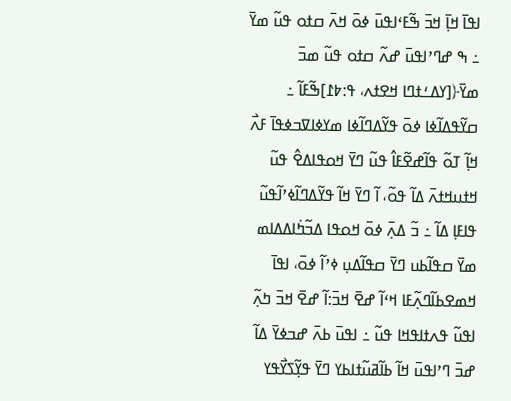ߊߟߊ߫ ߞߊ߲߫ ߞߏ߫ ߒ߬ߓߵߊߟߎ߫ ߦߋ߫ ߞߍ߫ ߛߙߋ ߟߎ߬ ߘߌ߫ ߸ ߒ ߝߣߴߊߟߎ߫ ߝߍ߬ ߛߙߋ ߟߎ߬ ߘߏ߫ ߘߌ߫﴿[ߌߡߑߙߣߊ ߞߐߙߍ، ߟ:߈߁]ߒ߬ߓߊ߬ ߸ ߛߌ߬ߟߡߊ߬ߦߊ ߦߋ߫ ߟߌ߬ߡߣߊ߬ߦߊ ߘߌߦߊߜߏߦߟߊ߫ ߓߍ߯ ߞߊ߲߬ ߠߋ߬ ߟߊ߬ߝߐ߬ߓߊ߮ ߟߎ߬ ߣߌ߫ ߞߋߟߊߡߐ߮ ߟߎ߬ ߞߙߎߞߙߍ߫ ߡߊ߬ ߟߋ߬، ߊ߬ ߣߌ߫ ߞߊ߬ ߟߌ߬ߡߣߊ߬ߦߴߊ߬ߟߎ߬ ߟߊߓߊ߲ ߡߊ߬ ߸ ߏ߬ ߡߍ߲߫ ߦߋ߫ ߞߋߟߊ ߡߏ߬ߤ߭ߊߡߡߊߘ ߘߌ߫ ߛߟߊ߬ߕߎ ߣߌ߫ ߛߟߊ߬ߡߎ߲ ߦߴߊ߬ ߦߋ߫، ߊߟߊ߫ ߞߘߐߕߊ߬ߣߍ߲߬ߓߊ ߞߵߊ߬ ߝߐ߫ ߞߏ߫:ߊ߬ ߝߐ߫ ߞߏ߫ ߤߍ߲߬ ߊߟߎ߬ ߟߍߙߊߟߞߊ ߟߎ߬ ߸ ߊߟߎ߫ ߕߍ߫ ߝߏߦߌ߫ ߡߊ߬ ߝߏ߫ ߣߴߊߟߎ߫ ߞߊ߬ ߕߊ߬ߥߎ߬ߙߊߕߌ ߣߌ߫ ߟߌ߲߬ߖߌ߯ߟߌ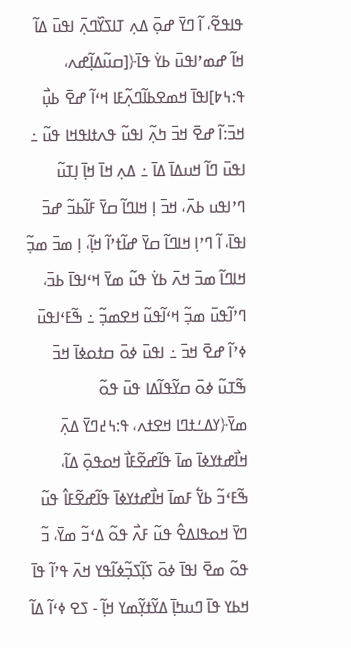ߟߊߟߐ߬، ߊ߬ ߣߌ߫ ߝߋ߲߫ ߡߍ߲ ߠߊߖߌ߰ߣߍ߲߫ ߊߟߎ߫ ߡߊ߬ ߞߊ߬ ߝߘߴߊߟߎ߫ ߕߌ߭ ߟߊ߫﴿[ߛߎ߬ߡߊ߲߬ߝߍ، ߟ:߆߈]ߊߟߊ߫ ߞߘߐߕߊ߬ߣߍ߲߬ߓߊ ߞߵߊ߬ ߝߐ߫ ߕߎ߲߯ ߞߏ߫:ߊ߬ ߝߐ߫ ߞߏ߫ ߤߍ߲߬ ߊߟߎ߬ ߟߍߙߊߟߞߊ ߟߎ߬ ߸ ߊߟߎ߫ ߣߊ߬ ߞߎߡߊ߫ ߡߊ߫ ߸ ߡߍ߲ ߞߊ߫ ߞߊ߲߫ ߊ߲ߠߎ߬ ߣߴߊߟߎ ߕߍ߫، ߞߏ߫ ߊ߲ ߞߊߣߊ߬ ߛߌ߫ ߓߊ߬ߕߏ߬ ߝߏ߫ ߊߟߊ߫، ߊ߬ ߣߴߊ߲ ߞߊߣߊ߬ ߛߌ߫ ߝߊ߬ߙߴߊ߬ ߞߊ߲߬، ߊ߲ ߘߏ߫ ߘߏ߲߬ ߞߊߣߊ߬ ߘߏ߫ ߞߍ߫ ߕߌ߭ ߟߎ߬ ߘߌ߫ ߞߵߊߟߊ߫ ߕߏ߫، ߣߴߊ߬ߟߎ߫ ߘߏ߲߬ ߞߵߊ߬ߟߎ߬ ߞߐߘߏ߲߬ ߸ ߒ߬ߓߵߊߟߎ߫ ߦߴߊ߬ ߝߐ߫ ߞߏ߫ ߸ ߊߟߎ߫ ߦߋ߫ ߛߙߋߦߊ߫ ߞߏ߫ ߒ߬ߠߎ߬ ߦߋ߫ ߛߌ߬ߟߊ߬ߡߊ ߟߎ߫ ߟߋ߬ ߘߌ߫﴿ߌߡߑߙߣߊ ߞߐߙߍ، ߟ:߆߄ߣߌ߫ ߡߍ߲߫ ߞߊ߯ߝߙߌߦߊ߫ ߘߊ߫ ߟߊ߬ߝߐ߬ߓߊ߯ ߞߋߟߋ߲߫ ߡߊ߬، ߒ߬ߓߵߏ߬ ߕߌ߱ ߓߘߊ߫ ߞߊ߯ߝߙߌߦߊ߫ ߟߊ߬ߝߐ߬ߓߊ߮ ߟߎ߬ ߣߌ߫ ߞߋߟߊߡߐ߮ ߟߎ߬ ߓߍ߯ ߟߋ߬ ߡߵߏ߬ ߘߌ߫، ߏ߬ ߟߋ߬ ߘߐ߫ ߊߟߊ߫ ߦߋ߫ ߖߊ߲߬ߖߏ߲߬ߦߊ߬ߟߌ ߞߍ߫ ߟߴߊ߬ ߟߊ߫ ߞߕߌ ߟߊ߫ ߣߎߤߊ߲߫ ߡߌ߬ߙߌ߲߬ߘߌ ߞߊ߲߬ - ߖߐ ߦߵߊ߬ ߡߊ߬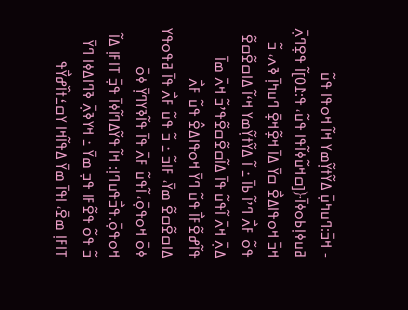- ߞߏ߫:ߣߎߤߎ߲߫ ߡߌ߬ߙߌ߲߬ߘߌ ߞߊ߬ ߞߋߟߊ ߟߎ߬ ߥߎߦߊ߲ߕߋߦߊ߫﴿[ߛߞߎ߬ߦߊ߬ߟߊ ߟߎ߬، ߟ:߁߀]ߊ߬ ߟߐ߲ߣߍ߲߫ ߞߏ߫ ߞߋߟߊߡߐ߯ ߛߌ߫ ߡߊ߫ ߞߐ߲߬ߞߐ߲߫ ߣߎߤߊ߲߫ ߢߍ، ߏ߬ ߟߋ߬ ߓߍ߯ ߣߴߊ߬ ߕߊ߫ ߸ ߊ߬ ߡߌ߬ߙߌ߲߬ߘߌ ߞߵߊ߬ ߡߊߛߐ߬ߛߐ߬ ߡߍ߲߫ ߞߍ߫ ߊ߬ߟߎ߬ ߟߊ߫ ߡߊ߬ߛߐ߬ߛߐ߬ߟߴߏ߬ ߞߍ߫ ߘߊ߫ ߟߊ߬ߝߐ߬ߓߊ߯ ߟߎ߬ ߣߌ߫ ߞߋߟߊߡߐ߮ ߟߎ߬ ߓߍ߯ ߡߊߛߐ߬ߛߐ߬ ߘߌ߫، ߓߊߏ߬ ߸ ߏ߬ ߟߎ߬ ߓߍ߯ ߟߊ߫ ߥߟߋߟߌ ߦߋ߫ ߞߋߟߋ߲߫، ߊ߬ߟߎ߬ ߓߍ߫ ߟߊ߫ ߟߊ߬ߢߌߣߌ߲߫ ߦߋ߫ ߞߋߟߋ߲߫.ߟߏ߯ߟߎߣߊ߲: ߞߊ߬ ߟߌ߬ߡߣߊ߬ߦߊ߫ ߟߏ߲߫ ߠߊߓߊ߲ ߡߊ߬ ߏ߬ ߟߋ߬ ߟߐ߬ߓߊ ߟߏ߲ ߘߌ߫ ߸ ߞߌߢߍ߲߫ ߢߣߊߡߦߊ ߣߌ߫ ߠߊߓߊ߲ ߘߐ߫، ߊߟߊ߫ ߘߌ߫ ߡߟߊ߬ߞߊ ߌߛߑߙߊ߰ߝߌ߯ߟ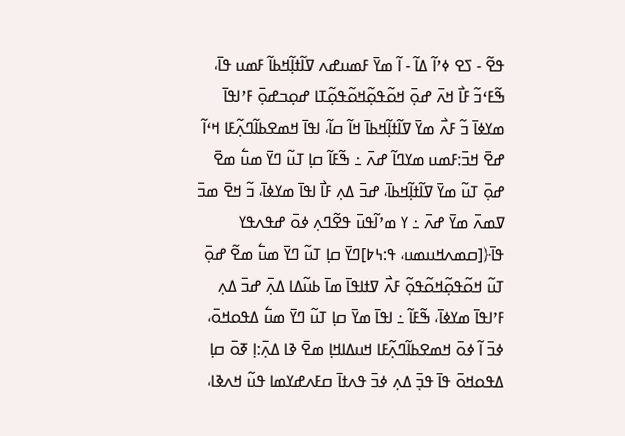ߟߐ߬ - ߖߐ ߦߴߊ߬ ߡߊ߬ - ߊ߬ ߘߌ߫ ߓߘߎߝߍ ߜߊ߬ߙߊ߲߬ߞߕߊ߬ ߓߘߎ ߟߊ߫، ߒ߬ߓߵߏ߬ ߓߊ߯ ߞߍ߫ ߝߋ߲߫ ߞߋ߬ߟߋ߲߬ߞߋ߬ߟߋ߲߬ߠߊ ߝߋ߲ߏߝߋ߲߫ ߓߴߊߟߊ߫ ߘߌߦߊ߫ ߏ߬ ߓߍ߯ ߘߌ߫ ߜߊ߬ߙߊ߲߬ߞߕߊ߫ ߞߊ߬ ߛߊ߬، ߊߟߊ߫ ߞߘߐߕߊ߬ߣߍ߲߬ߓߊ ߞߵߊ߬ ߝߐ߫ ߞߏ߫:ߓߘߎ ߘߌߣߊ߬ ߝߍ߫ ߸ ߒ߬ߓߊ߬ ߛߊ߲ ߠߎ߬ ߣߌ߫ ߘߎ߱ ߘߐ߫ ߝߋ߲߫ ߠߎ߬ ߘߌ߫ ߜߊ߬ߙߊ߲߬ߞߕߊ߫، ߝߏ߫ ߡߍ߲ ߓߊ߯ ߊߟߊ߫ ߘߌߦߊ߫، ߏ߬ ߞߐ߫ ߘߏ߫ ߜߘߍ߫ ߘߌ߫ ߝߍ߫ ߸ ߌ ߘߴߊ߬ߟߎ߫ ߟߐ߬ߣߍ߲ ߦߋ߫ ߝߟߍߟߌ ߟߊ߫﴿[ߛߘߍߞߎߘߎ، ߟ:߆߈]ߣߌ߫ ߛߊ߲ ߠߎ߬ ߣߌ߫ ߘߎ߱ ߘߐ߬ ߝߋ߲߫ ߠߎ߬ ߞߋ߬ߟߋ߲߬ߞߋ߬ߟߋ߲߬ ߓߍ߯ ߜߙߊߟߊ߫ ߘߊ߫ ߕߎ߬ߡߊ ߡߍ߲߫ ߝߏ߫ ߡߍ߲ ߓߴߊߟߊ߫ ߘߌߦߊ߫، ߒ߬ߓߊ߬ ߸ ߊߟߊ߫ ߘߌ߫ ߛߊ߲ ߠߎ߬ ߣߌ߫ ߘߎ߱ ߡߟߋߞߋ߫، ߦߏ߫ ߊ߬ ߦߋ߫ ߞߘߐߕߊ߬ߣߍ߲߬ߓߊ ߞߎߡߊߞߊ߲ ߘߐ߫ ߢߊ ߡߍ߲߫:ߊ߲ ߧߋ߫ ߛߊ߲ ߡߟߋߞߋ߫ ߟߊ߫ ߟߏ߲߫ ߡߍ߲ ߦߏ߫ ߟߍߙߊ߫ ߛߓߍߝߌߘߊ ߟߎ߬ ߞߍߢߊ،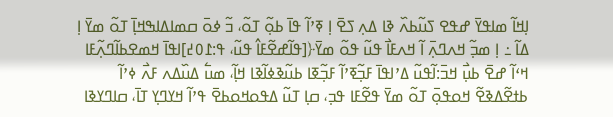ߊ߲ߞߊ߬ ߘߊߟߌ߫ ߝߟߐ ߖߎ߬ߕߍ߰ ߢߊ ߡߍ߲ ߖߐ߫ ߊ߲ ߧߴߊ߬ ߟߊ߫ ߕߋ߲߬ ߠߋ߬، ߏ߬ ߦߋ߫ ߛߘߊߡߊߒߞߊ߲߫ ߠߋ߬ ߘߌ߫ ߊ߲ ߡߊ߬ ߸ ߊ߲ ߘߏ߲߬ ߞߍߣߍ߲߫ ߊ߬ ߞߍߓߊ߯ ߟߎ߬ ߟߋ߬ ߘߌ߫﴿[ߟߊ߬ߝߐ߬ߓߊ߮ ߟߎ߬، ߟ:߁߀߄]ߊߟߊ߫ ߞߘߐߕߊ߬ߣߍ߲߬ߓߊ ߞߵߊ߬ ߝߐ߫ ߕߎ߲߯ ߞߏ߫:ߊ߬ߟߎ߬ ߡߴߊߟߊ߫ ߓߏ߲߬ߧߴߊ߬ ߓߏ߲߬ߧߊ ߕߎ߬ߢߦߊ߬ߢߊ ߞߊ߲߬، ߘߎ߱ ߡߎ߰ߡߍ ߓߍ߯ ߦߴߊ߬ ߕߙߐ߬ߡߢߐ߬ ߞߋߟߋ߲߫ ߠߋ߬ ߘߌ߫ ߟߐ߬ߓߊ ߟߏ߲، ߛߊ߲ ߠߎ߬ ߡߟߋߞߋߕߐ߫ ߟߴߊ߬ ߞߌߣߌ߲ ߠߊ߫، ߛߊߣߌߢߊ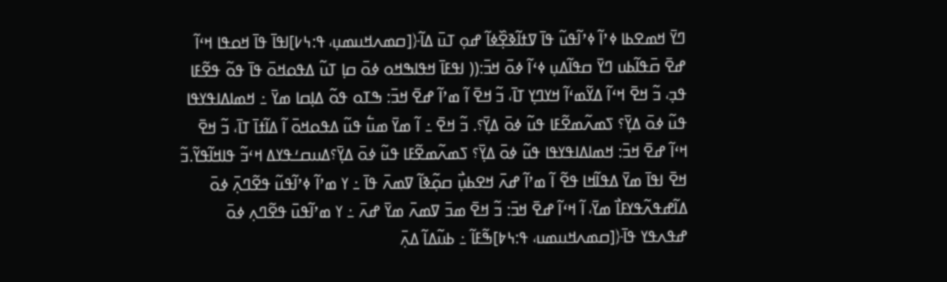ߣߌ߫ ߞߘߐߕߊ ߦߴߊ߬ ߦߴߊ߬ߟߎ߬ ߟߊ߫ ߜߙߊ߬ߢߐ߲߰ߦߊ߬ ߝߋ߲ ߠߎ߫ ߡߊ߬﴿[ߛߘߍߞߎߘߎ߲، ߟ:߆߇]ߊߟߊ߫ ߟߊ߫ ߞߋߟߊ ߞߵߊ߬ ߝߐ߫ ߛ߫ߟߊ߬ߕߎ ߣߌ߫ ߛߟߊ߬ߡߎ߲ ߦߵߊ߬ ߦߋ߫ ߞߏ߫:(( ߊߟߓߊ߫ ߞߟߊߒߞߋ ߦߋ߫ ߛߊ߲ ߠߎ߬ ߡߟߋߞߋ߫ ߟߊ߫ ߟߋ߬ ߟߐ߬ߓߊ ߟߏ߲، ߏ߬ ߞߐ߫ ߞߵߊ߬ ߡߌ߬ߘߵߊ߬ ߞߌߣߌ߲ ߠߊ߫، ߏ߬ ߞߐ߫ ߊ߬ ߘߴߊ߬ ߝߐ߫ ߞߏ߫: ߒߠߋ ߟߋ߬ ߡߊ߲ߛߊ ߘߌ߫ ߸ ߞߘߊߡߊߟߌߟߊ ߟߎ߬ ߦߋ߫ ߡߌ߲߫؟ ߖߘߍ߬ߘߐ߬ߓߊ ߟߎ߬ ߦߋ߫ ߡߌ߲߫؟. ߏ߬ ߞߐ߫ ߸ ߊ߬ ߘߌ߫ ߘߎ߱ ߟߎ߬ ߡߟߋߞߋ߫ ߊ߬ ߡߊ߬ߙߊ߫ ߠߊ߫، ߏ߬ ߞߐ߫ ߞߵߊ߬ ߝߐ߫ ߞߏ߫: ߞߘߊߡߊߟߌߟߊ ߟߎ߬ ߦߋ߫ ߡߌ߲߫؟ ߖߘߍ߬ߘߐ߬ߓߊ ߟߎ߬ ߦߋ߫ ߡߌ߲߫؟ߡߎߛߑߟߌߡ ߞߵߏ߬ ߟߊߞߊ߬ߟߌ߬.ߏ߬ ߞߐ߫ ߊߟߊ߫ ߘߌ߫ ߡߟߊ߬ߞߊ ߟߐ߬ ߊ߬ ߘߴߊ߬ ߝߍ߫ ߞߐߕߎ߲߯ ߛߋ߲߬ߢߊ߬ ߜߘߍ߫ ߟߊ߫ ߸ ߌ ߘߴߊ߬ ߦߴߊ߬ߟߎ߬ ߟߐ߬ߣߍ߲߫ ߦߋ߫ ߡߊ߬ߝߟߍ߬ߟߌߓߊ߯ ߘߌ߫، ߊ߬ ߞߵߊ߬ ߝߐ߫ ߞߏ߫: ߏ߬ ߞߐ߫ ߘߏ߫ ߜߘߍ߫ ߘߌ߫ ߝߍ߫ ߸ ߌ ߘߴߊ߬ߟߎ߫ ߟߐ߬ߣߍ߲ ߦߋ߫ ߝߟߍߟߌ ߟߊ߫﴿[ߛߘߍߞߎߘߎ، ߟ:߆߈]ߒ߬ߓߊ߬ ߸ ߕߎ߬ߡߊ߬ ߡߍ߲߫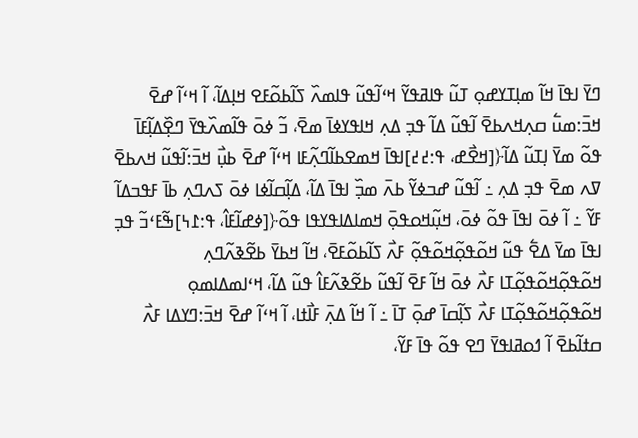ߣߌ߫ ߊߟߊ߫ ߞߊ߬ ߘߊ߲ߠߌߝߋ߲ ߠߎ߬ ߟߊߥߟߌ߬ ߞߵߊ߬ߟߎ߬ ߟߊߘߍ߰ ߖߊ߬ߕߋ߬ߓߐ ߞߊ߲ߡߊ߬، ߊ߬ ߞߵߊ߬ ߝߐ߫ ߞߏ߫:ߘߎ߱ ߛߍ߲ߞߍߕߐ߫ ߊ߬ߟߎ߬ ߡߊ߬ ߟߏ߲ ߡߍ߲ ߞߊߟߌߦߊ߫ ߘߐ߫، ߏ߬ ߦߋ߫ ߟߊ߬ߘߍ߰ߟߌ߫ ߣߐ߲߰ߡߊ߲߬ߓߊ߫ ߟߋ߬ ߘߌ߫ ߊ߲ߠߎ߬ ߡߊ߬﴿[ߞߐ߯ߝ، ߟ:߄߄]ߊߟߊ߫ ߞߘߐߕߊ߬ߣߍ߲߬ߓߊ ߞߵߊ߬ ߝߐ߫ ߕߎ߲߯ ߞߏ߫:ߊ߬ߟߎ߬ ߞߍߕߐ߫ ߜߍ ߘߐ߫ ߟߏ߲ ߡߍ߲ ߸ ߊ߬ߟߎ߬ ߝߏߦߌ߬ ߕߍ߫ ߘߏ߲߰ ߊߟߊ߫ ߡߊ߬، ߡߊ߲߬ߛߊ߬ߦߊ ߦߋ߫ ߖߍߣߍ߲ ߕߊ߫ ߓߟߏߡߊ߬ ߓߌ߬ ߸ ߊ߬ ߦߋ߫ ߊߟߊ߫ ߟߋ߬ ߦߋ߫، ߞߎ߲߬ߞߋߟߋ߲߫ ߞߘߊߡߊߟߌߟߊ ߟߋ߬﴿[ߦߝߊ߬ߓߊ߮، ߟ:߁߆]ߒ߬ߓߵߏ߬ ߟߏ߲ ߊߟߊ߫ ߘߌ߫ ߡߐ߱ ߟߎ߬ ߞߋ߬ߟߋ߲߬ߞߋ߬ߟߋ߲߬ ߓߍ߯ ߖߊ߬ߕߋ߬ߓߐ߫، ߞߊ߬ ߞߕߌ߫ ߕߐ߬ߢߍ߬ߣߍ߲ ߞߋ߬ߟߋ߲߬ߞߋ߬ߟߋ߲߬ߠߊ ߓߍ߯ ߦߋ߫ ߞߊ߬ ߓߐ߫ ߊ߬ߟߎ߬ ߕߐ߬ߢߍ߬ߓߊ߮ ߟߎ߬ ߡߊ߬، ߞߵߊߘߡߊߘߋ߲ ߞߋ߬ߟߋ߲߬ߞߋ߬ߟߋ߲߬ߠߊ ߓߍ߯ ߖߊ߲߬ߛߊ߫ ߝߋ߲߫ ߠߊ߫ ߸ ߊ߬ ߞߊ߬ ߡߍ߲߫ ߓߊ߯ߙߊ، ߊ߬ ߞߵߊ߬ ߝߐ߫ ߞߏ߫:ߣߌߡߊ ߓߍ߯ ߛߙߊ߬ߕߐ߫ ߊ߬ ߗߋߥߊߟߌ߫ ߣߐ ߟߋ߬ ߟߊ߫ ߓߌ߬،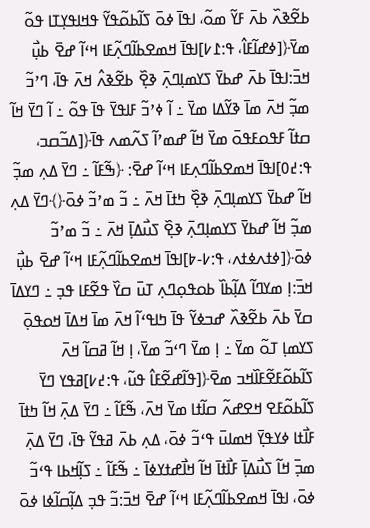ߕߐ߬ߢߍ߰ ߕߍ߫ ߓߌ߬ ߘߋ߬، ߊߟߊ߫ ߦߋ߫ ߖߊ߬ߕߋ߬ߟߌ߬ ߟߞߊߟߌ߲ߠߊ ߟߋ߬ ߘߌ߫﴿[ߦߝߊ߬ߓߊ߮، ߟ:߁߇]ߊߟߊ߫ ߞߘߐߕߊ߬ߣߍ߲߬ߓߊ ߞߵߊ߬ ߝߐ߫ ߕߎ߲߯ ߞߏ߫:ߊߟߊ߫ ߕߍ߫ ߝߕߌ߫ ߖߌߘߊ߲ߣߍ߲߫ ߢߐ߲߰ ߕߐ߬ߢߍ߮ ߞߍ߫ ߟߊ߫، ߣߴߏ߬ ߘߏ߲߬ ߞߍ߫ ߘߊ߫ ߢߌ߬ߡߊ ߘߌ߫ ߸ ߊ߬ ߦߴߏ߬ ߓߊߟߌ߫ ߟߊ߫ ߟߋ߬ ߸ ߊ߬ ߣߌ߫ ߞߊ߬ ߛߙߊ߬ ߓߟߋߓߟߋ߫ ߘߌ߫ ߞߊ߬ ߝߘߴߊ߬ ߖߍ߬ߘߍ ߟߊ߫﴿[ߡߏ߬ߛߏ، ߟ:߄߀]ߊߟߊ߫ ߞߘߐߕߊ߬ߣߍ߲ߓߊ ߞߵߊ߬ ߝߐ߫: ﴿ߒ߬ߓߊ߬ ߸ ߣߌ߫ ߡߍ߲ ߘߏ߲߬ ߞߊ߬ ߝߕߌ߫ ߖߌߘߊ߲ߣߍ߲߫ ߢߐ߲߰ ߤߙߊ߫ ߞߍ߫ ߸ ߏ߬ ߘߴߏ߬ ߦߋ߫﴿﴾ߣߌ߫ ߡߍ߲ ߘߏ߲߬ ߞߊ߬ ߝߕߌ߫ ߖߌߘߊ߲ߣߍ߲߫ ߢߐ߲߰ ߖߎ߯ߡߊ߲߫ ߞߍ߫ ߸ ߏ߬ ߘߴߏ߬ ߦߋ߫﴿[ߦߙߍߦߙߍ، ߟ:߇-߈]ߊߟߊ߫ ߞߘߐߕߊ߬ߣߍ߲߬ߓߊ ߞߵߊ߬ ߝߐ߫ ߕߎ߲߯ ߞߏ߫:ߊ߲ ߘߌߣߊ߬ ߡߊ߲߬ߕߊ߰ ߕߋߟߋ߲ߣߍ߲ ߠߎ߫ ߛߌ߰ ߟߐ߬ߓߊ ߟߏ߲ ߸ ߣߌߡߊ߫ ߛߌ߫ ߕߍ߫ ߕߐ߬ߢߍ߰ ߝߏߦߌ߬ ߟߊ߫ ߤߊߟߵߊ߬ ߞߍ߫ ߘߊ߫ ߞߡߊ߫ ߞߋߟߋ߲߫ ߖߌߘߊ߲ ߠߋ߬ ߘߌ߫ ߸ ߊ߲ ߘߌ߫ ߣߵߏ߬ ߘߌ߫، ߊ߲ ߞߊ߬ ߥߛߊ߬ ߞߍ߫ ߖߊ߬ߕߋ߬ߓߐ߬ߓߊ߰ߞߏ ߘߐ߫﴿[ߟߊ߬ߝߐ߬ߓߊ߮ ߟߎ߬، ߟ:߄߇]ߥߟߌ ߣߌ߫ ߖߊ߬ߕߋ߬ߓߐ ߞߐߝߍ߬ ߛߊ߬ߙߊ ߘߌ߫ ߞߍ߫، ߒ߬ߓߊ߬ ߸ ߣߌ߫ ߡߍ߲߫ ߞߊ߬ ߤߙߊ߫ ߓߊ߯ߙߊ ߦߌߟߌ߲߫ ߞߘߊߎ߫ ߟߵߏ߬ ߦߋ߫، ߡߍ߲ ߕߍ߫ ߥߟߌ߬ ߟߊ߫، ߣߌ߫ ߡߍ߲߫ ߘߏ߲߫ ߞߊ߬ ߖߎ߯ߡߊ߲߫ ߓߊ߯ߙߊ߫ ߞߊ߬ ߞߊ߯ߝߙߌߦߊ߫ ߸ ߒ߬ߓߊ߬ ߸ ߖߊ߲߬ߞߕߊ ߟߵߏ߬ ߦߋ߫، ߊߟߊ߫ ߞߘߐߕߊ߬ߣߍ߲߬ߓߊ ߞߵߊ߬ ߝߐ߫ ߞߏ߫:ߏ߬ ߟߏ߲ ߡߊ߲߬ߛߊ߬ߦߊ ߦߋ߫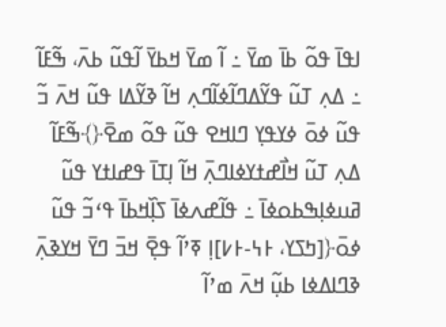ߊߟߊ߫ ߟߋ߬ ߕߊ߫ ߘߌ߫ ߸ ߊ߬ ߘߌ߫ ߞߕߌ߫ ߊ߬ߟߎ߬ ߕߍ߫، ߒ߬ߓߊ߬ ߸ ߡߍ߲ ߠߎ߬ ߟߌ߬ߡߣߊ߬ߦߊ߬ߣߍ߲ ߞߊ߬ ߢߌ߬ߡߊ ߟߎ߬ ߞߍ߫ ߏ߬ ߟߎ߬ ߦߋ߫ ߦߌߟߌ߲ ߣߊߞߐ ߟߎ߬ ߟߋ߬ ߘߐ߫﴿﴾ߒ߬ߓߊ߬ ߡߍ߲ ߠߎ߬ ߞߊ߯ߝߙߌߦߊߣߍ߲߫ ߞߊ߬ ߊ߲ߠߊ߫ ߟߝߊߙߌ ߟߎ߬ ߥߎߦߊ߲ߒߕߋߦߊ߫ ߸ ߟߊ߬ߝߍߦߊ߫ ߖߊ߲߰ߞߕߊ߫ ߟߵߏ߬ ߟߎ߬ ߦߋ߫﴿[ߤߖߌ، ߅߆-߅߇]ߊ߲ ߧߴߊ߬ ߟߐ߲߫ ߞߏ߫ ߣߌ߫ ߞߌߢߍ߲߫ ߢߣߊߡߦߊ ߕߎ߲߬ ߞߍ߫ ߘߴߊ߬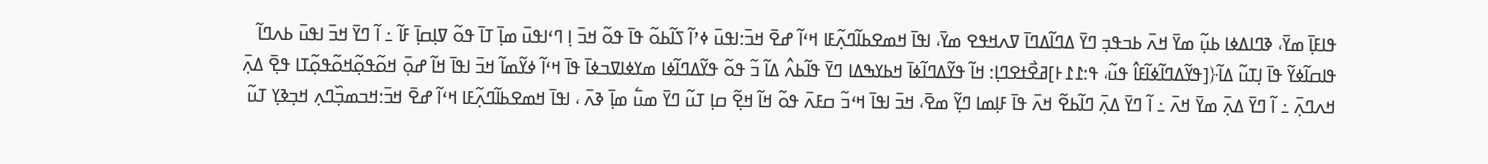ߟߊߓߊ߲߫ ߘߌ߫، ߢߣߊߡߦߊ ߕߎ߲߬ ߘߌ߫ ߞߍ߫ ߕߏߟߏ߲ ߣߌ߫ ߡߣߊ߬ߡߣߊ߫ ߜߍߞߟߐ ߘߌ߫، ߊߟߊ߫ ߞߘߐߕߊ߬ߣߍ߲߬ߓߊ ߞߵߊ߬ ߝߐ߫ ߞߏ߫:ߊߟߎ߫ ߦߴߊ߬ ߖߊ߬ߕߋ߬ ߟߊ߫ ߟߋ߬ ߞߏ߫ ߊ߲ ߣߵߊߟߎ߫ ߘߊ߲߫ ߠߊ߫ ߟߋ߬ ߜߊ߲ߛߊ߲߫ ߓߊ߬ ߸ ߊ߬ ߣߌ߫ ߞߏ߫ ߊߟߎ߫ ߕߍߣߊ߬ ߟߊߛߊ߬ߦߌ߬ ߟߊ߫ ߊ߲ߠߎ߬ ߡߊ߬﴿[ߟߌ߬ߡߣߊ߬ߦߊ߬ߓߊ߮ ߟߎ߬، ߟ:߁߁߅]ߥߐ߯ߙߐߣߊ߲: ߞߊ߬ ߟߌ߬ߡߣߊ߬ߦߊ߫ ߞߕߌߒߡߊ ߣߌ߫ ߟߊ߬ߕߍ߮ ߡߊ߬ ߏ߬ ߟߋ߬ ߟߌ߬ߡߣߊ߬ߦߊ ߘߌߦߊߜߏߦߊ߫ ߟߊ߫ ߞߵߊ߬ ߦߌ߬ߘߊ߬ ߞߏ߫ ߊߟߊ߫ ߞߊ߬ ߝߋ߲߫ ߞߋ߬ߟߋ߲߬ߞߋ߬ߟߋ߲߬ߠߊ ߟߐ߲߫ ߡߍ߲߫ ߞߍߣߍ߲߫ ߸ ߊ߬ ߣߌ߫ ߡߍ߲߫ ߘߌ߫ ߞߍ߫ ߸ ߊ߬ ߣߌ߫ ߡߍ߲߫ ߣߊ߬ߕߐ߬ ߞߍ߫ ߟߊ߫ ߓߊ߲ߘߊ ߣߌ߲߬ ߘߐ߫، ߞߏ߫ ߊߟߊ߫ ߞߵߏ߬ ߛߓߍ߫ ߟߋ߬ ߞߊ߬ ߞߐ߲߬ ߛߊ߲ ߠߎ߬ ߣߌ߫ ߘߎ߱ ߘߊ߲߫ ߢߍ߫ ، ߊߟߊ߫ ߞߘߐߕߊ߬ߣߍ߲߬ߓߊ ߞߵߊ߬ ߝߐ߫ ߞߏ߫:ߞߏߘߏ߲߰ߣߍ߲ ߞߏ߲ߢߌ߲ ߠߎ߬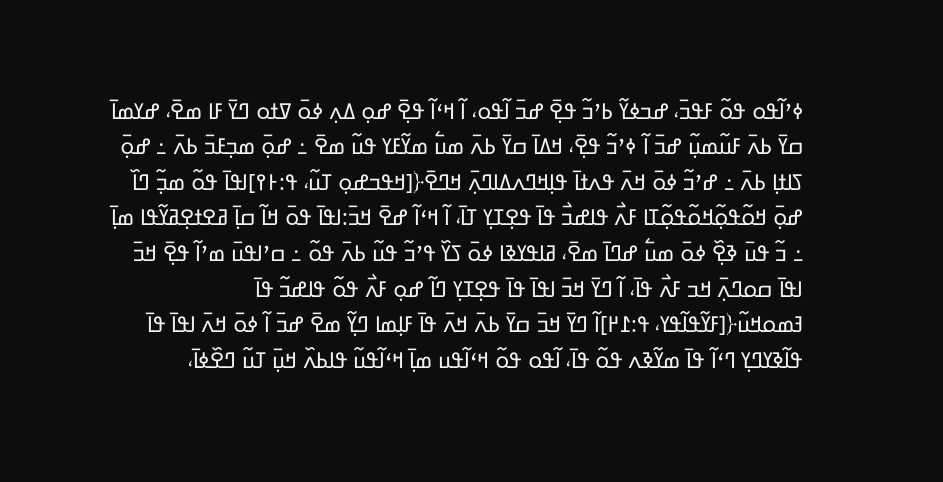ߦߴߊ߬ߟߋ ߟߋ߬ ߓߟߏ߫، ߝߏߦߌ߬ ߕߴߏ߬ ߟߐ߲߫ ߝߏ߫ ߊ߬ߟߋ، ߊ߬ ߞߵߊ߬ ߟߐ߲߫ ߝߋ߲ ߡߍ߲ ߦߋ߫ ߜߙߋ ߣߌ߫ ߓߊ ߘߐ߫، ߝߌߘߊ߫ ߛߌ߫ ߕߍ߫ ߓߎ߬ߘߎ߲߬ ߝߏ߫ ߊ߬ ߦߴߏ߬ ߟߐ߲߫، ߞߡߊ߫ ߛߌ߫ ߕߍ߫ ߘߎ߱ ߘߌ߬ߓߌ ߟߎ߬ ߘߐ߫ ߸ ߝߋ߲߫ ߘߏ߲ߓߏ߫ ߕߍ߫ ߸ ߝߋ߲߫ ߖߊߙߊ߲ ߕߍ߫ ߸ ߝߴߏ߬ ߦߋ߫ ߞߍ߫ ߟߍߙߊ߫ ߟߊ߲ߞߣߍߡߊߣߍ߲߫ ߞߣߐ߫﴿[ߞߟߏߝߋ߲ ߠߎ߬، ߟ:߅߉]ߊߟߊ߫ ߟߋ߬ ߘߏ߲߬ ߣߊ߰ ߝߋ߲߫ ߞߋ߬ߟߋ߲߬ߞߋ߬ߟߋ߲߬ߠߊ ߓߍ߯ ߟߊߝߏ߯ ߟߊ߫ ߟߐ߲ߠߌ߲ ߠߊ߫، ߊ߬ ߞߵߊ߬ ߝߐ߫ ߞߏ߫:ߊߟߊ߫ ߟߋ߫ ߞߊ߬ ߛߊ߲߫ ߥߐߙߐ߲ߥߌ߬ߟߊ ߘߊ߲߫ ߸ ߏ߬ ߟߎ߫ ߢߐ߲߰ ߦߋ߫ ߘߎ߱ ߝߣߊ߫ ߘߐ߫، ߥߊߟߌߢߊ ߦߋ߫ ߖߌ߰ ߟߴߏ߬ ߟߎ߬ ߕߍ߫ ߟߋ߬ ߸ ߛߴߊߟߎ߫ ߘߴߊ߬ ߟߐ߲߫ ߞߏ߫ ߊߟߊ߫ ߛߋߣߍ߲߫ ߞߏ ߓߍ߯ ߟߊ߫، ߊ߬ ߣߌ߫ ߞߏ߫ ߊߟߊ߫ ߟߊ߫ ߟߐ߲ߠߌ߲ ߣߊ߬ ߝߋ߲ ߓߍ߯ ߟߋ߬ ߟߊߝߏ߬ ߟߊ߫ ߔߘߋߞߎ߬﴿[ߓߌ߬ߟߊ߬ߟߌ، ߟ:߁߂]ߊ߬ ߣߌ߫ ߞߏ߫ ߛߌ߫ ߕߍ߫ ߞߍ߫ ߟߊ߫ ߓߊ߲ߘߊ ߣߌ߲߬ ߘߐ߫ ߝߏ߫ ߊ߬ ߦߋ߫ ߞߍ߫ ߊߟߊ߫ ߟߊ߫ ߟߊ߬ߢߌߣߌ߲ ߣߵߊ߬ ߟߊ߫ ߘߌ߬ߢߍ ߟߋ߬ ߟߊ߫، ߊ߬ߟߋ ߟߋ߬ ߞߵߊ߬ߟߎ ߘߊ߲߫ ߞߵߊ߬ߟߎ߬ ߟߊߕߍ߰ ߞߎ߲߫ ߠߎ߬ ߣߐ߰ߦߊ߫،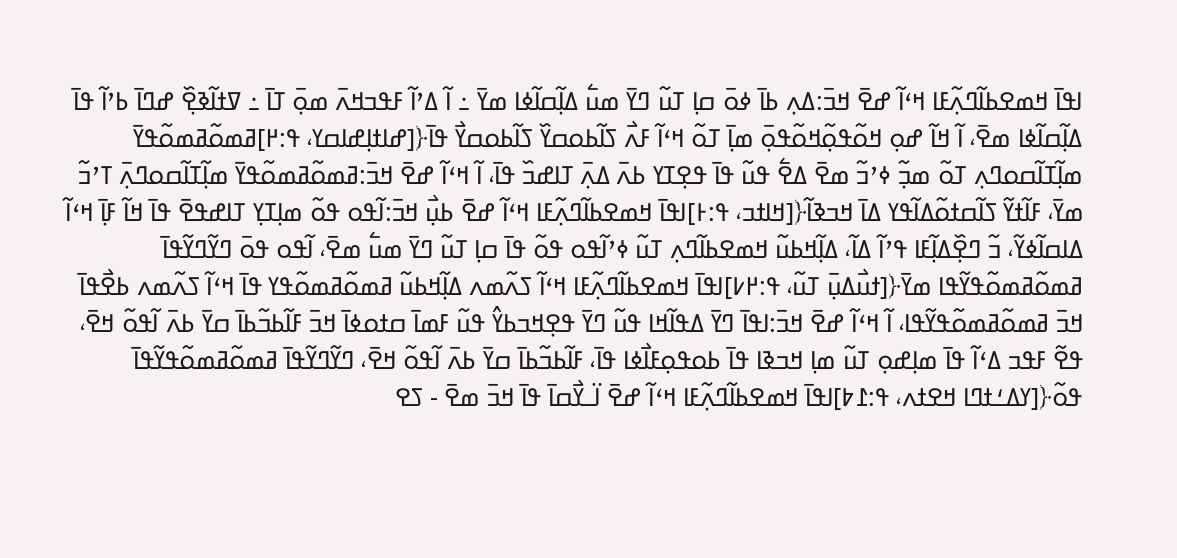ߊߟߊ߫ ߞߘߐߕߊ߬ߣߍ߲߬ߓߊ ߞߵߊ߬ ߝߐ߫ ߞߏ߫:ߡߍ߲ ߕߊ߫ ߦߋ߫ ߛߊ߲ ߠߎ߬ ߣߌ߫ ߘߎ߱ ߡߊ߲߬ߛߊ߬ߦߊ ߘߌ߫ ߸ ߊ߬ ߡߴߊ߬ ߓߟߏߞߍ߫ ߘߋ߲߫ ߠߊ߫ ߸ ߜߙߊ߬ߢߐ߲߰ ߝߣߊ߫ ߕߴߊ߬ ߟߊ߫ ߡߊ߲߬ߛߊ߬ߦߊ ߘߐ߫، ߊ߬ ߞߊ߬ ߝߋ߲ ߞߋ߬ߟߋ߲߬ߞߋ߬ߟߋ߲߫ ߘߊ߲߫ ߠߋ߬ ߞߵߊ߬ ߓߍ߯ ߖߊ߬ߕߋߛߌ߰ ߖߊ߬ߕߋߛߌ߯ ߟߊ߫﴿[ߝߊߙߊ߲ߝߊߛߌ، ߟ:߂]ߥߘߋ߬ߥߘߋ߬ߟߌ߫ ߘߊ߲߬ߠߊ߬ߛߋߣߍ߲ ߠߋ߬ ߘߏ߲߬ ߦߴߏ߬ ߘߐ߫ ߡߐ߱ ߟߎ߬ ߟߊ߫ ߟߐ߲ߠߌ ߕߍ߫ ߡߍ߲߫ ߠߊߝߏ߰ ߟߊ߫، ߊ߬ ߞߵߊ߬ ߝߐ߫ ߞߏ߫:ߥߘߋ߬ߥߘߋ߬ߟߌ߫ ߘߊ߲߬ߠߊ߬ߛߋߣߍ߲߫ ߠߴߏ߬ ߘߌ߫، ߓߊ߬ߙߌ߬ ߖߊ߬ߛߙߋ߬ߡߊ߬ߟߌ ߡߊ߫ ߞߏߢߊ߬﴿[ߞߊߙߏ، ߟ:߅]ߊߟߊ߫ ߞߘߐߕߊ߬ߣߍ߲߬ߓߊ ߞߵߊ߬ ߝߐ߫ ߕߎ߲߯ ߞߏ߫:ߊ߬ߟߋ ߟߋ߬ ߘߊ߲ߠߌ߲ ߠߊߝߟߐ߫ ߟߊ߫ ߞߊ߬ ߓߊ߲߫ ߞߵߊ߬ ߡߊߛߊ߬ߦߌ߬، ߏ߬ ߣߐ߲߰ߡߊ߲߬ߓߊ ߟߴߊ߬ ߡߊ߬، ߡߊ߲߬ߞߕߎ߬ ߞߘߐߕߊ߬ߣߍ߲ ߠߎ߬ ߦߴߊ߬ߟߋ ߟߋ߬ ߟߊ߫ ߛߊ߲ ߠߎ߬ ߣߌ߫ ߘߎ߱ ߘߐ߫، ߊ߬ߟߋ ߟߋ߫ ߣߌ߬ߣߌ߬ߟߊ߫ ߥߘߋ߬ߥߘߋ߬ߟߌ߬ߟߊ ߘߌ߫﴿[ߙߎ߯ߡߎ߲߫ ߠߎ߬، ߟ:߂߇]ߊߟߊ߫ ߞߘߐߕߊ߬ߣߍ߲߬ߓߊ ߞߵߊ߬ ߖߍ߬ߘߍ ߡߊ߲߬ߞߕߎ߬ ߥߘߋ߬ߥߘߋ߬ߟߌ ߟߊ߫ ߞߵߊ߬ ߖߍ߬ߘߍ ߕߐ߯ߟߊ߫ ߞߏ߫ ߥߘߋ߬ߥߘߋ߬ߟߌ߬ߟߊ، ߊ߬ ߞߵߊ߬ ߝߐ߫ ߞߏ߫:ߊߟߊ߫ ߣߌ߫ ߡߟߊ߬ߞߊ ߟߎ߬ ߣߌ߫ ߟߐ߲ߞߏߕߌ߮ ߟߎ߬ ߓߘߊ߫ ߛߙߋߦߊ߫ ߞߏ߫ ߓߊ߬ߕߏ߬ߕߊ߫ ߛߌ߫ ߕߍ߫ ߊ߬ߟߋ߬ ߞߐ߫، ߟߐ߬ ߓߟߏ ߡߵߊ߬ ߟߊ߫ ߘߊ߲ߝߋ߲ ߠߎ߬ ߘߊ߲ ߞߏߢߊ ߟߊ߫ ߕߋߟߋ߲ߓߊ߯ߦߊ ߟߊ߫، ߓߊ߬ߕߏ߬ߕߊ߫ ߛߌ߫ ߕߍ߫ ߊ߬ߟߋ߬ ߞߐ߫، ߣߌ߬ߣߌ߬ߟߊ߫ ߥߘߋ߬ߥߘߋ߬ߟߌ߬ߟߊ߫ ߟߋ߬﴿[ߌߡߑߙߣߊ ߞߐߙߍ، ߟ:߁߈]ߊߟߊ߫ ߞߘߐߕߊ߬ߣߍ߲߬ߓߊ ߞߵߊ߬ ߝߐ߫ ߊ߳ߺߌ߯ߛߊ߫ ߟߊ߫ ߞߏ߫ ߘߐ߫ - ߖߐ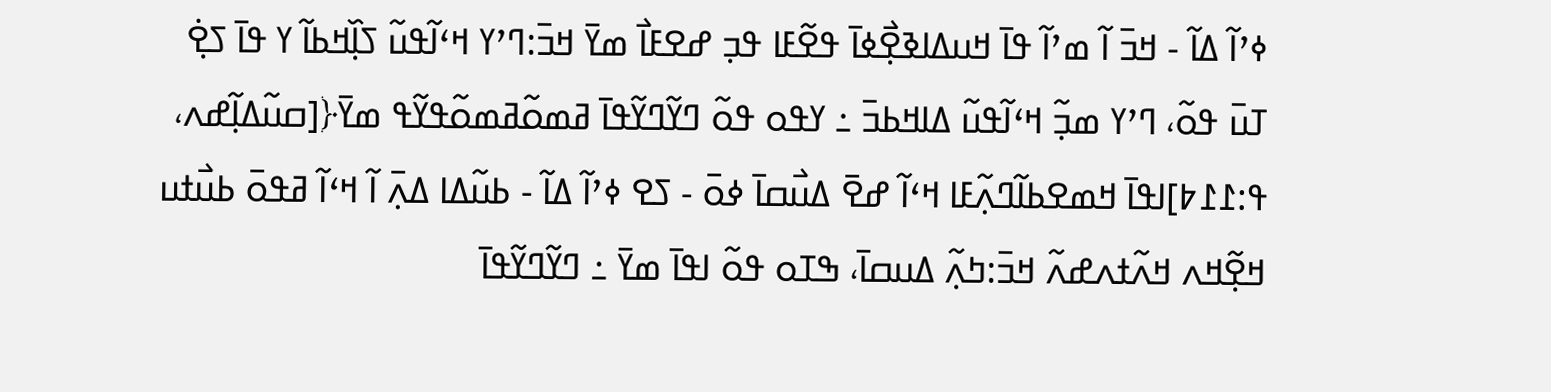ߦߴߊ߬ ߡߊ߬ - ߞߏ߫ ߊ߬ ߘߴߊ߬ ߟߊ߫ ߞߎߡߊߢߐ߲߯ߦߊ߫ ߟߐ߬ߓߊ ߟߏ߲ ߝߐߓߊ߯ ߘߌ߫ ߞߏ߫:ߣߴߌ ߞߵߊ߬ߟߎ߬ ߖߊ߲߰ߞߕߊ߬ ߌ ߟߊ߫ ߖߐ߲߭ ߠߎ߫ ߟߋ߬، ߣߴߌ ߘߏ߲߬ ߞߵߊ߬ߟߎ߬ ߡߊߞߕߏ߫ ߸ ߌߟߋ ߟߋ߬ ߣߌ߬ߣߌ߬ߟߊ߫ ߥߘߋ߬ߥߘߋ߬ߟߌ߬ߟ ߘߌ߫﴿[ߛߎ߬ߡߊ߲߬ߝߍ، ߟ:߁߁߈]ߊߟߊ߫ ߞߘߐߕߊ߬ߣߍ߲߬ߓߊ ߞߵߊ߬ ߝߐ߫ ߡߎ߯ߛߊ߫ ߦߋ߫ - ߖߐ ߦߴߊ߬ ߡߊ߬ - ߕߎ߬ߡߊ ߡߍ߲߫ ߊ߬ ߞߵߊ߬ ߥߟߋ߫ ߕߎ߯ߙߎ ߞߐ߲߬ߞߍ ߞߍ߬ߙߍߝߍ߬ ߞߏ߫:ߤߍ߲߬ ߡߎߛߊ߫، ߒߠߋ ߟߋ߬ ߊߟߊ߫ ߘߌ߫ ߸ ߣߌ߬ߣߌ߬ߟߊ߫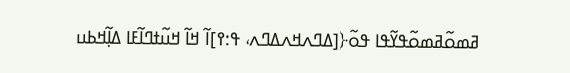ߥߘߋ߬ߥߘߋ߬ߟߌ߬ߟߊ ߟߋ߬﴿[ߡߣߍߞߍߡߣߍ، ߟ:߉]ߊ߬ ߞߊ߬ ߞߎ߬ߙߣߊ߬ߓߊ ߡߊ߲߬ߞߕߎ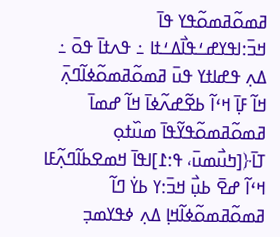ߥߘߋ߬ߥߘߋ߬ߟߌ ߟߊ߫ ߞߏ߫:ߊߟߌߝߑߟߊ߯ߡߑߙߊ ߸ ߟߍߙߊ߫ ߟߋ߫ ߸ ߡߍ߲ ߟߝߊߙߌ ߟߎ߫ ߥߘߋ߬ߥߘߋ߬ߦߊ߬ߣߍ߲߫ ߞߊ߬ ߓߊ߲߫ ߞߵߊ߬ ߕߐ߬ߝߍ߬ߦߊ߫ ߞߊ߬ ߝߘߊ߫ ߥߘߋ߬ߥߘߋ߬ߟߌ߬ߟߊ߫ ߘߎ߰ߙߋ߲ ߠߊ߫﴿[ߤߎ߯ߘߎ߫، ߟ:߁]ߊߟߊ߫ ߞߘߐߕߊ߬ߣߍ߲߬ߓߊ ߞߵߊ߬ ߝߐ߫ ߕߎ߲߯ ߞߏ߫:ߌ ߕߌ߭ ߣߊ߬ ߥߘߋ߬ߥߘߋ߬ߦߊ߬ߞߊ߲ ߡߍ߲ ߦߟߌߘߏ߲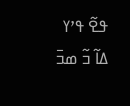ߟߐ߬ ߟߴߌ ߡߊ߬ ߏ߬ ߘߏ߫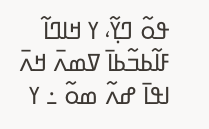ߟߋ߬ ߣߌ߲߬، ߌ ߞߊߣߊ߬ ߓߊ߬ߕߏ߬ߕߊ߫ ߜߘߍ߫ ߞߍ߫ ߊߟߊ߫ ߝߍ߬ ߘߋ߬ ߸ ߌ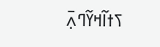ߖߙߊ߬ߞߌ߬ߣߍ߲߫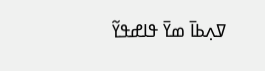ߜߍ߲ߕߊ߫ ߘߌ߫ ߟߊߝߟߌ߬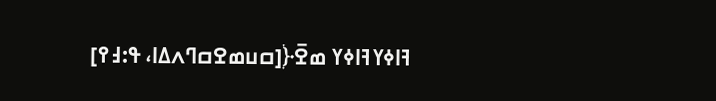ߔߊߦߌߔߊߦߌ ߘߐ߫﴿[ߛߎߘߐߛߣߍߡߊ، ߟ:߃߉]